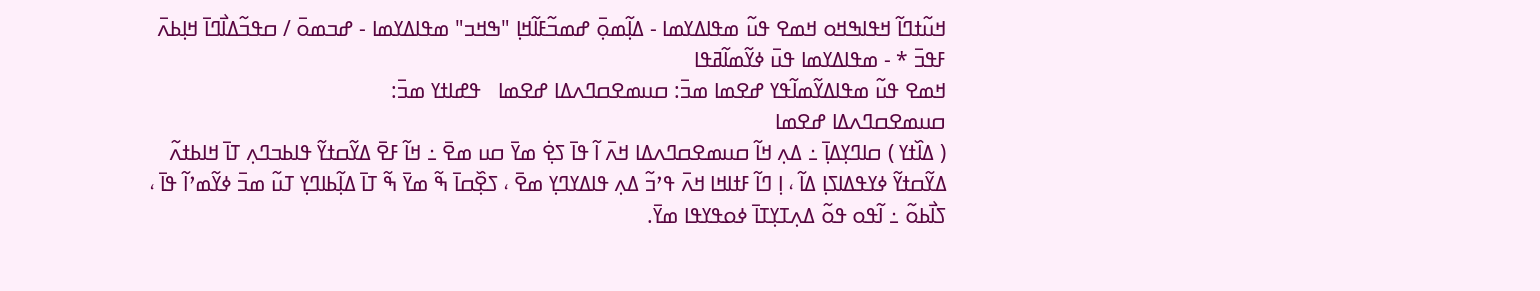ߞߎ߬ߙߣߊ߬ ߞߟߊߒߞߋ ߞߘߐ ߟߎ߬ ߘߟߊߡߌߘߊ - ߡߊ߲߬ߘߋ߲߫ ߝߘߏ߬ߓߊ߬ߞߊ߲ "ߒߞߏ" ߘߟߊߡߌߘߊ - ߝߏߘߋ߫ / ߛߟߏ߬ߡߊ߯ߣߊ߫ ߞߊ߲ߕߍ߫ ߓߟߏ߫ * - ߘߟߊߡߌߘߊ ߟߎ߫ ߦߌ߬ߘߊ߬ߥߟߊ
ߞߘߐ ߟߎ߬ ߘߟߊߡߌ߬ߘߊ߬ߟߌ ߝߐߘߊ ߘߏ߫: ߛߎߘߐߛߣߍߡߊ ߝߐߘߊ   ߟߝߊߙߌ ߘߏ߫:
ߛߎߘߐߛߣߍߡߊ ߝߐߘߊ
( ߡߊ߰ߙߌ ) ߛߊߣߌ߲ߡߊ߲߫ ߸ ߡߍ߲ ߞߊ߬ ߛߎߘߐߛߣߍߡߊ ߞߍ߫ ߊ߬ ߟߊ߫ ߖߐ߲߭ ߘߌ߫ ߛߎ ߘߐ߫ ߸ ߞߊ߬ ߓߐ߫ ߡߌ߬ߛߙߌ߬ ߟߊߕߏߣߍ߲ ߠߊ߫ ߞߊߕߙߍ߬ ߡߌ߬ߛߙߌ߬ ߦߌߟߡߊߖߊ߲ ߡߊ߬ ، ߊ߲ ߣߊ߬ ߓߙߊߞߊ ߞߍ߫ ߟߴߏ߬ ߡߍ߲ ߟߊߡߌߣߌ߲ ߘߐ߫ ، ߖߐ߲߰ߛߊ߫ ߒ߬ ߘߌ߫ ߒ߬ ߠߊ߫ ߡߊ߲߬ߕߊߣߌ߲ ߠߎ߬ ߘߏ߫ ߦߌ߬ߘߴߊ߬ ߟߊ߫ ، ߖߊ߯ߕߋ߬ ߸ ߊ߬ߟߋ ߟߋ߬ ߡߍ߲ߠߌ߲ߠߊ߫ ߦߋߟߌߟߊ ߘߌ߫.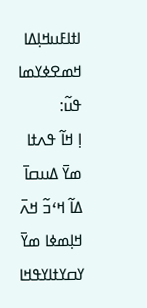ߊߙߊߓߎߞߊ߲ߡߊ ߞߘߐߦߌߘߊ ߟߎ߬:
ߊ߲ ߞߊ߬ ߟߍߙߊ ߘߌ߫ ߡߎߛߊ߫ ߡߊ߬ ߞߵߏ߬ ߞߍ߫ ߞߊ߲ߘߦߊ ߘߌ߫ ߌߛߌߙߊߌߟߞߊ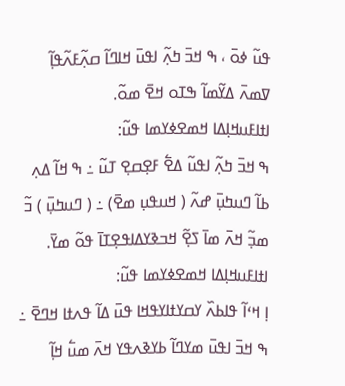ߟߎ߬ ߦߋ߫ ، ߒ ߞߏ߫ ߤߍ߲߬ ߊߟߎ߫ ߞߊߣߊ߬ ߛߍ߲߬ߓߍ߬ߟߊ߲߬ ߜߘߍ߫ ߡߌ߬ߘߊ߬ ߒߠߋ ߞߐ߫ ߘߋ߬.
ߊߙߊߓߎߞߊ߲ߡߊ ߞߘߐߦߌߘߊ ߟߎ߬:
ߒ ߞߏ߫ ߤߍ߲߬ ߊߟߎ߬ ߡߐ߱ ߓߐ߲ߛߐ߲ ߠߎ߬ ߸ ߒ ߞߊ߬ ߡߍ߲ ߕߊ߬ ߣߎߤߎ߲߫ ߝߍ߬ ( ߞߎߟߎ߲ ߘߐ߫) ߸ ( ߣߎߤߎ߲߫ ) ߏ߬ ߘߏ߲߬ ߞߍ߫ ߘߊ߫ ߖߐ߲߬ ߞߏߢߌߡߊߟߐ߲ߠߊ߫ ߟߋ߬ ߘߌ߫.
ߊߙߊߓߎߞߊ߲ߡߊ ߞߘߐߦߌߘߊ ߟߎ߬:
ߊ߲ ߞߵߊ߬ ߟߊߕߍ߰ ߌߛߌߙߊߌߟߞߊ ߟߎ߫ ߡߊ߬ ߟߍߙߊ ߞߣߐ߫ ߸ ߒ ߞߏ߫ ߊߟߎ߫ ߘߌߣߊ߬ ߕߌߢߍߟߌ ߞߍ߫ ߘߎ߱ ߞߊ߲߬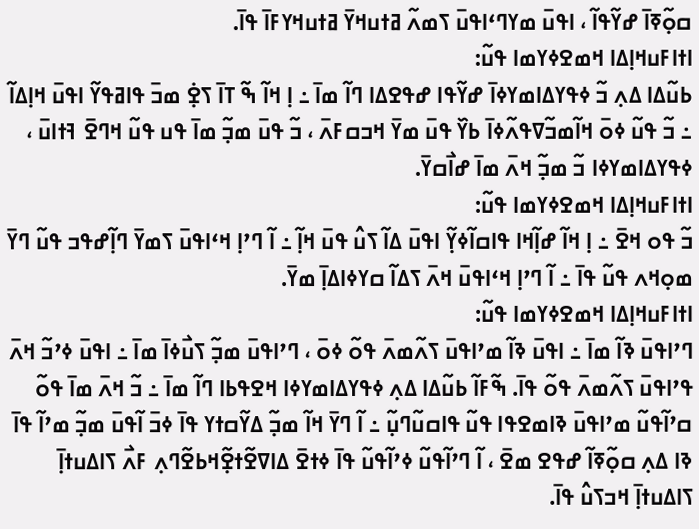ߛߋ߲߬ߧߊ߫ ߝߌ߬ߟߊ߬ ، ߊߟߎ߫ ߘߌߣߵߊߟߎ߫ ߖߘߍ߬ ߥߙߎߞߌ߫ ߥߙߎߞߌߓߊ߫ ߟߊ߫.
ߊߙߊߓߎߞߊ߲ߡߊ ߞߘߐߦߌߘߊ ߟߎ߬:
ߕߎ߬ߡߊ ߡߍ߲ ߏ߬ ߦߟߌߡߊߘߌߦߊ߫ ߝߌ߬ߟߊ ߝߟߐߡߊ ߣߊ߬ ߘߊ߫ ߸ ߊ߲ ߞߊ߬ ߒ߬ ߠߊ߫ ߖߐ߲߭ ߘߏ߫ ߟߊߥߟߌ߬ ߊߟߎ߫ ߞߊ߲ߡߊ߬ ߸ ߏ߬ ߟߎ߬ ߦߋ߫ ߞߊ߬ߘߏ߬ߜߟߍ߬ߦߊ߫ ߕߌ߰ ߟߎ߫ ߘߌ߫ ߞߏߛߓߍ߫ ، ߏ߬ ߟߎ߫ ߘߏ߲߬ ߘߊ߫ ߟߎ ߟߎ߬ ߞߣߐ߫ ߔߙߊߎ߫ ، ߦߟߌߡߊߘߌߦߊ ߏ߬ ߘߏ߲߬ ߞߍ߫ ߘߊ߫ ߝߊ߯ߛߌ߫.
ߊߙߊߓߎߞߊ߲ߡߊ ߞߘߐߦߌߘߊ ߟߎ߬:
ߏ߬ ߟߋ ߞߐ߫ ߸ ߊ߲ ߞߊ߬ ߝߊ߲߬ߞߊ ߟߊߛߊ߬ߦߌ߲߬ ߊߟߎ߫ ߡߊ߬ ߖߎ߮ ߟߎ߫ ߞߊ߲߬ ߸ ߊ߬ ߣߴߊ߲ ߞߵߊߟߎ߫ ߖߘߌ߫ ߣߊ߲߬ߝߟߏ ߟߎ߬ ߣߌ߫ ߘߋ߲ߞߍ ߟߎ߬ ߟߊ߫ ߸ ߊ߬ ߣߴߊ߲ ߞߵߊߟߎ߫ ߞߍ߫ ߖߡߊ߬ ߛߌߦߊߡߊ߲߫ ߘߌ߫.
ߊߙߊߓߎߞߊ߲ߡߊ ߞߘߐߦߌߘߊ ߟߎ߬:
ߣߴߊߟߎ߫ ߢߊ߬ ߘߊ߫ ߸ ߊߟߎ߫ ߢߊ߬ ߘߴߊߟߎ߫ ߖߍ߬ߘߍ߫ ߟߋ߬ ߦߋ߫ ، ߣߴߊߟߎ߫ ߘߏ߲߬ ߖߎ߯ߦߊ߫ ߘߊ߫ ߸ ߊߟߎ߫ ߦߴߏ߬ ߞߍ߫ ߟߴߊߟߎ߫ ߖߍ߬ߘߍ߫ ߟߋ߬ ߟߊ߫. ߒ߬ߓߊ߬ ߕߎ߬ߡߊ ߡߍ߲ ߦߟߌߡߊߘߌߦߊ ߞߐߟߕߊ ߣߊ߬ ߘߊ߫ ߸ ߏ߬ ߞߍ߫ ߘߊ߫ ߟߋ߬ ߛߴߊ߬ߟߎ߬ ߘߴߊߟߎ߫ ߢߊߘߐߟߊ ߟߎ߬ ߟߊߛߎ߬ߣߎ߲߬ ߸ ߊ߬ ߣߌ߫ ߞߊ߬ ߘߏ߲߬ ߡߌ߬ߛߙߌ ߟߊ߫ ߦߏ߫ ߊ߬ߟߎ߫ ߘߏ߲߬ ߘߴߊ߬ ߟߊ߫ ߢߊ ߡߍ߲ ߛߋ߲߬ߧߊ߬ ߝߟߐ ߘߐ߫ ، ߊ߬ ߣߴߊ߬ߟߎ߬ ߦߴߊ߬ߟߎ߬ ߟߊ߫ ߦߙߐ߫ ߡߊߜߐ߬ߙߐ߲߬ߞߕߐ߬ߣߍ߲ ߓߍ߯ ߖߊߡߎߙߊ߲߫ ߖߊߡߎߙߊ߲߫ ߞߏߖߎ߮ ߟߊ߫.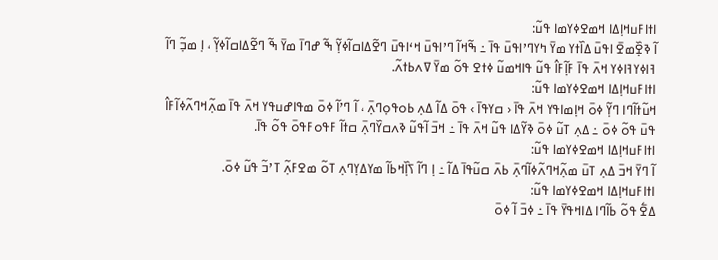ߊߙߊߓߎߞߊ߲ߡߊ ߞߘߐߦߌߘߊ ߟߎ߬:
ߊ߬ ߢߐ߲߰ߘߐ߫ ߊߟߎ߫ ߡߊ߰ߙߌ ߘߌ߫ ߤߌߣߴߊߟߎ߫ ߟߊ߫ ߸ ߒ߬ߞߊ߬ ߣߴߊߟߎ߫ ߞߵߊߟߎ߫ ߣߐ߬ߡߊߛߊ߬ߦߌ߲߬ ߒ߬ ߝߣߊ߫ ߘߌ߫ ߒ߬ ߣߐ߬ߡߊߛߊ߬ߦߌ߲߬ ، ߊ߲ ߘߏ߲߬ ߣߊ߬ ߔߊߦߌߔߊߦߌ ߞߍ߫ ߟߊ߫ ߓߊ߲߬ߓߊ߮ ߟߎ߬ ߟߊߞߘߎ߬ ߦߙߐ ߟߋ߬ ߘߌ߫ ߜߍߕߙߍ߬.
ߊߙߊߓߎߞߊ߲ߡߊ ߞߘߐߦߌߘߊ ߟߎ߬:
ߞߎ߬ߙߊ߬ߣߊ ߣߌ߲߬ ߦߋ߫ ߞߊ߲ߘߊߟߌ ߞߍ߫ ߟߊ߫ ‹ ߛߌߟߊ߫ › ߟߋ߫ ߡߊ߬ ߡߍ߲ ߕߋߟߋ߲ߣߍ߲߫ ، ߊ߬ ߣߴߊ߬ ߦߋ߫ ߘߟߊߝߎߟߌ ߞߍ߫ ߟߊ߫ ߘߍ߲߬ߞߣߍ߬ߦߊ߬ߓߊ߮ ߟߎ߫ ߟߋ߬ ߦߋ߫ ߸ ߡߍ߲ ߠߎ߬ ߦߋ߫ ߢߌ߬ߡߊ ߟߎ߬ ߞߍ߫ ߟߊ߫ ߸ ߞߏ߫ ߊ߬ߟߎ߬ ߢߍߛߌ߰ߣߍ߲߫ ߛߙߊ߬ ߓߟߋߓߟߋ߫ ߟߋ߬ ߟߊ߫.
ߊߙߊߓߎߞߊ߲ߡߊ ߞߘߐߦߌߘߊ ߟߎ߬:
ߊ߬ ߣߌ߫ ߞߏ߫ ߡߍ߲ ߠߎ߫ ߘߍ߲߬ߞߣߍ߬ߦߊ߬ߣߍ߲߫ ߕߍ߫ ߛߎ߬ߟߊ߫ ߡߊ߬ ߸ ߊ߲ ߣߊ߬ ߖߊ߲߰ߞߕߊ߬ ߘߌߡߌ߲ߣߍ߲ ߠߋ߬ ߘߐߓߍ߲߬ ߠߴߏ߬ ߟߎ߬ ߦߋ߫.
ߊߙߊߓߎߞߊ߲ߡߊ ߞߘߐߦߌߘߊ ߟߎ߬:
ߡߐ߱ ߟߋ߬ ߕߊ߬ߣߊ ߡߊߞߟߌ߫ ߟߊ߫ ߸ ߦߏ߫ ߊ߬ ߦߋ߫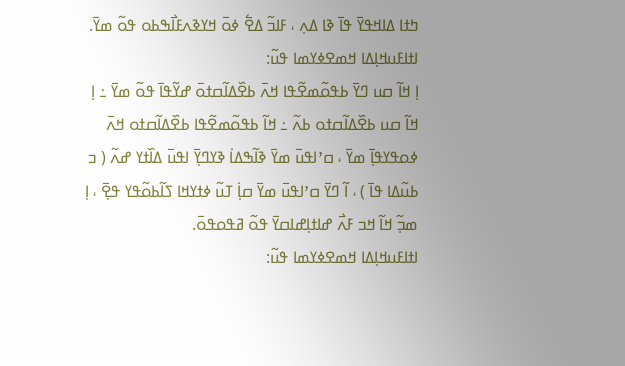ߤߙߊ ߡߊߞߟߌ߫ ߟߊ߫ ߢߊ ߡߍ߲ ، ߓߊߏ߬ ߡߐ߱ ߦߋ߫ ߞߌߢߍߓߊ߯ߒߕߋ ߟߋ߬ ߘߌ߫.
ߊߙߊߓߎߞߊ߲ߡߊ ߞߘߐߦߌߘߊ ߟߎ߬:
ߊ߲ ߞߊ߬ ߛߎ ߣߌ߫ ߕߟߋ߬ߘߐ߬ߟߊ ߞߍ߫ ߕߐ߰ߡߊ߬ߛߙߋ߫ ߝߌ߬ߟߊ߫ ߟߋ߬ ߘߌ߫ ߸ ߊ߲ ߞߊ߬ ߛߎ ߕߐ߰ߡߊ߬ߛߙߋ ߕߍ߬ ߸ ߞߊ߬ ߕߟߋ߬ߘߐ߬ߟߊ ߕߐ߰ߡߊ߬ߛߙߋ ߞߍ߫ ߦߋߟߌߟߊ߲߫ ߘߌ߫ ، ߛߴߊߟߎ߫ ߘߌ߫ ߢߊ߬ߒߡߊ߭ ߢߌߣߌ߲߫ ߊߟߎ߫ ߡߊ߰ߙߌ ߝߍ߬ ( ߏ ߕߎ߬ߡߊ ߟߊ߫ ) ، ߊ߬ ߣߌ߫ ߛߴߊߟߎ߫ ߘߌ߫ ߛߊ߲߭ ߠߎ߬ ߦߙߌߞߊ ߖߊ߬ߕߋ߬ߟߌ ߟߐ߲߫ ، ߊ߲ ߘߏ߲߬ ߞߊ߬ ߞߏ ߓߍ߯ ߝߊߙߊ߲ߝߊߛߌ߫ ߟߋ߬ ߥߟߋߟߋ߫.
ߊߙߊߓߎߞߊ߲ߡߊ ߞߘߐߦߌߘߊ ߟߎ߬: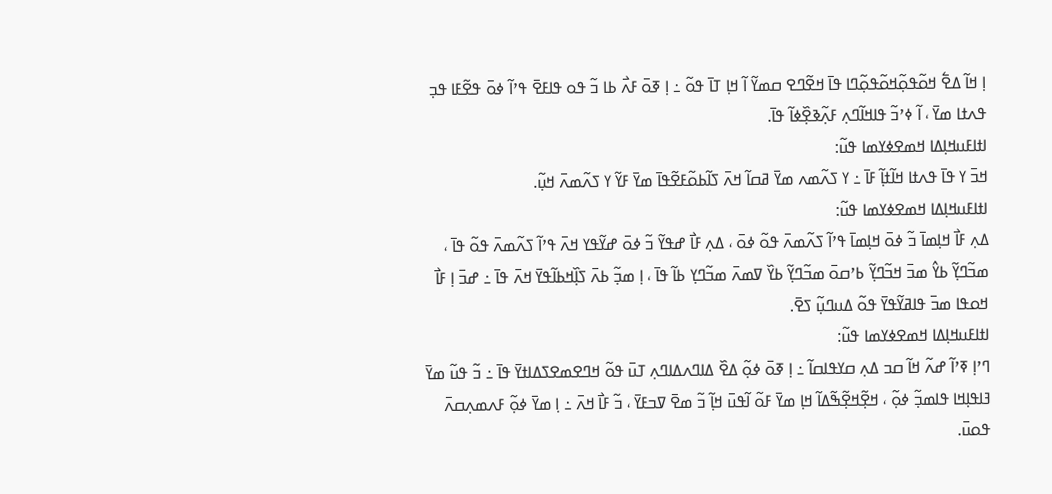ߊ߲ ߞߊ߬ ߡߐ߱ ߞߋ߬ߟߋ߲߬ߞߋ߬ߟߋ߲߬ߣߊ ߟߊ߫ ߞߐ߬ߣߐ ߛߘߌ߬ ߊ߬ ߞߊ߲ ߠߊ߫ ߟߋ߬ ߸ ߊ߲ ߧߋ߫ ߓߍ߯ ߕߊ ߏ߬ ߟߋ ߟߊߓߐ߫ ߟߴߊ߬ ߦߋ߫ ߟߐ߬ߓߊ ߟߏ߲ ߟߍߙߊ ߘߌ߫ ، ߊ߬ ߦߴߏ߬ ߟߊߞߊ߬ߣߍ߲ ߓߍ߲߬ߢߐ߲߰ߦߊ߬ ߟߊ߫.
ߊߙߊߓߎߞߊ߲ߡߊ ߞߘߐߦߌߘߊ ߟߎ߬:
ߞߏ߫ ߌ ߟߊ߫ ߟߍߙߊ ߞߊ߬ߙߊ߲߬ ߓߊ߫ ߸ ߌ ߖߍ߬ߘߍ ߘߌ߫ ߥߛߊ߬ ߞߍ߫ ߖߊ߬ߕߋ߬ߓߐ߬ߟߊ߫ ߘߌ߫ ߓߌ߬ ߌ ߖߍ߬ߘߍ߫ ߞߎ߲߬.
ߊߙߊߓߎߞߊ߲ߡߊ ߞߘߐߦߌߘߊ ߟߎ߬:
ߡߍ߲ ߓߊ߯ ߞߊ߲ߘߊ߫ ߏ߬ ߦߋ߫ ߞߊ߲ߘߊ߫ ߟߴߊ߬ ߖߍ߬ߘߍ߫ ߟߋ߬ ߦߋ߫ ، ߡߍ߲ ߓߊ߯ ߝߟߌ߬ ߏ߬ ߦߋ߫ ߝߌ߬ߟߌ ߞߍ߫ ߟߴߊ߬ ߖߍ߬ߘߍ߫ ߟߋ߬ ߟߊ߫ ، ߘߏ߬ߣߌ߲߬ ߕߌ߮ ߘߏ߫ ߞߏ߬ߣߌ߲߬ ߕߴߛߋ߫ ߘߏ߬ߣߌ߲߬ ߕߌ߰ ߜߘߍ߫ ߘߏ߬ߣߌ߲ ߕߊ߬ ߟߊ߫ ، ߊ߲ ߘߏ߲߬ ߕߍ߫ ߖߊ߲߰ߞߕߊ߬ߟߌ߫ ߞߍ߫ ߟߊ߫ ߸ ߝߏ߫ ߊ߲ ߓߊ߯ ߞߋߟߊ ߘߏ߫ ߟߊߥߌ߬ߟߌ߫ ߟߋ߬ ߡߎߣߎ߲߬ ߖߐ߫.
ߊߙߊߓߎߞߊ߲ߡߊ ߞߘߐߦߌߘߊ ߟߎ߬:
ߣߴߊ߲ ߧߴߊ߬ ߝߍ߬ ߞߊ߬ ߛߏ ߡߍ߲ ߛߌߟߊߛߊ߬ ߸ ߊ߲ ߧߋ߫ ߦߋ߲߬ ߡߐ߰ ߡߊߣߍߡߊߣߍ߲ ߠߎ߫ ߟߋ߬ ߞߣߐߘߐߖߡߊߙߌ߫ ߟߊ߫ ߸ ߏ߬ ߟߎ߬ ߘߌ߫ ߔߊߟߊ߲ߞߊ ߟߊߘߏ߲߬ ߦߋ߲߬ ، ߞߐ߲߬ߞߐ߲߬ߒ߬ߡߊ߬ ߞߊ߲ ߘߌ߫ ߓߋ߬ ߊ߬ߟߎ߫ ߞߊ߲߬ ߏ߬ ߘߐ߫ ߜߏߓߌ߫ ، ߏ߬ ߓߊ߯ ߞߍ߫ ߸ ߊ߲ ߘߌ߫ ߦߋ߲߬ ߓߍߘߍ߲ߛߍ߫ ߟߋߎ߫.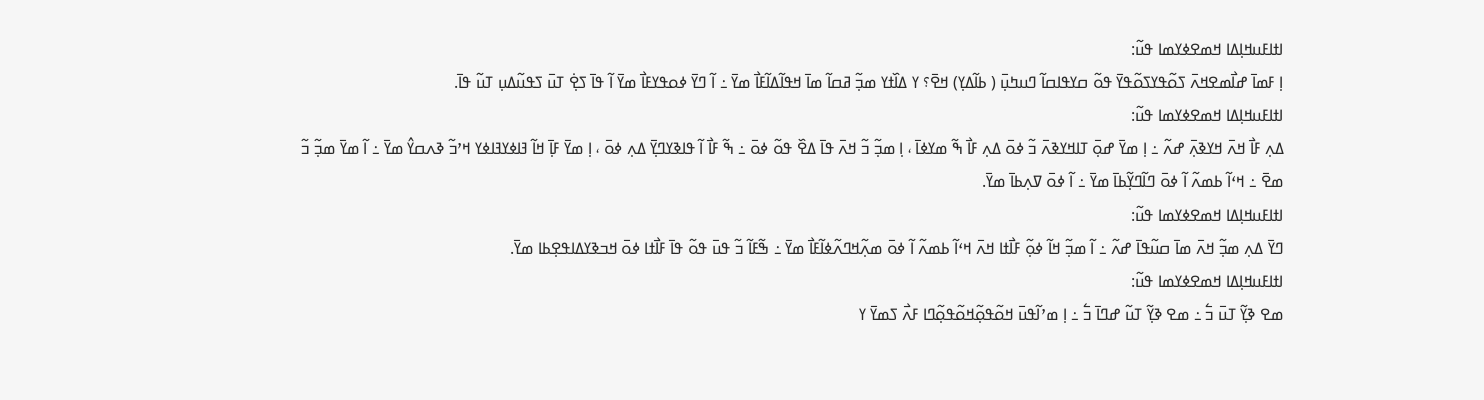ߊߙߊߓߎߞߊ߲ߡߊ ߞߘߐߦߌߘߊ ߟߎ߬:
ߊ߲ ߓߘߊ߫ ߝߊ߯ߘߐߞߍ߫ ߖߋ߬ߟߌߖߋ߬ߟߌ߫ ߟߋ߬ ߛߌߟߊߛߊ߬ ߣߎߤߎ߲߫ ( ߕߊ߬ߡߌ߲) ߞߐ߫؟ ߌ ߡߊ߰ߙߌ ߘߏ߲߬ ߥߛߊ߬ ߘߊ߫ ߞߟߊ߬ߡߊ߬ߓߊ߯ ߘߌ߫ ߸ ߊ߬ ߣߌ߫ ߦߋߟߌߓߊ߯ ߘߌ߫ ߊ߬ ߟߊ߫ ߖߐ߲߭ ߠߎ߫ ߖߟߎ߬ߡߎ߲ ߠߎ߬ ߟߊ߫.
ߊߙߊߓߎߞߊ߲ߡߊ ߞߘߐߦߌߘߊ ߟߎ߬:
ߡߍ߲ ߓߊ߯ ߞߍ߫ ߞߌߢߍ߲߫ ߝߍ߬ ߸ ߊ߲ ߘߌ߫ ߝߋ߲߫ ߠߊߞߌߢߍ߫ ߏ߬ ߦߋ߫ ߡߍ߲ ߓߊ߯ ߒ߬ ߘߌߦߊ߫ ، ߊ߲ ߘߏ߲߬ ߏ߬ ߞߍ߫ ߟߊ߫ ߡߐ߰ ߟߋ߬ ߦߋ߫ ߸ ߒ߬ ߓߊ߯ ߊ߬ ߟߊߢߌߣߌ߲߫ ߡߍ߲ ߦߋ߫ ، ߊ߲ ߘߌ߫ ߓߊ߲߫ ߞߊ߬ ߔߊߦߌߔߊߦߌ ߞߴߏ߬ ߢߍߛߌ߮ ߘߌ߫ ߸ ߊ߬ ߘߌ߫ ߘߏ߲߬ ߏ߬ ߘߐ߫ ߸ ߞߵߊ߬ ߕߘߍ߬ ߊ߬ ߦߋ߫ ߣߊ߬ߣߌ߲߬ߕߊ߫ ߘߌ߫ ߸ ߊ߬ ߦߋ߫ ߜߍ߲ߕߊ߫ ߘߌ߫.
ߊߙߊߓߎߞߊ߲ߡߊ ߞߘߐߦߌߘߊ ߟߎ߬:
ߣߌ߫ ߡߍ߲ ߘߏ߲߬ ߞߍ߫ ߘߊ߫ ߛߎ߬ߟߊ߫ ߝߍ߬ ߸ ߊ߬ ߘߏ߲߬ ߞߊ߬ ߦߋ߲߬ ߓߊ߯ߙߊ ߞߍ߫ ߞߵߊ߬ ߕߘߍ߬ ߊ߬ ߦߋ߫ ߘߍ߲߬ߞߣߍ߬ߦߊ߬ߓߊ߯ ߘߌ߫ ߸ ߒ߬ߓߊ߬ ߏ߬ ߟߎ߫ ߟߋ߬ ߟߊ߫ ߓߊ߯ߙߊ ߦߋ߫ ߞߏߢߌߡߊߟߐ߲ߕߊ ߘߌ߫.
ߊߙߊߓߎߞߊ߲ߡߊ ߞߘߐߦߌߘߊ ߟߎ߬:
ߘߐ ߢߌ߲߬ ߠߎ߫ ߏ߱ ߸ ߘߐ ߢߌ߲߬ ߠߎ߬ ߝߣߊ߫ ߏ߱ ߸ ߊ߲ ߘߴߊ߬ߟߎ߫ ߞߋ߬ߟߋ߲߬ߞߋ߬ߟߋ߲߬ߣߊ ߓߍ߯ ߖߘߌ߫ ߌ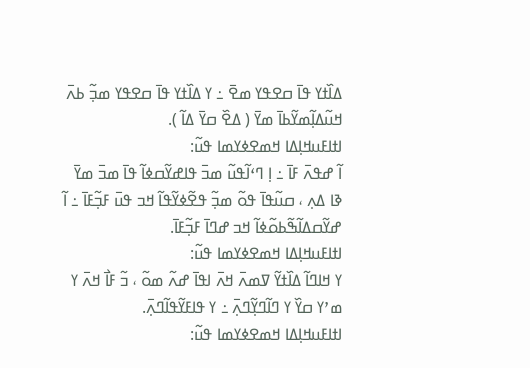ߡߊ߰ߙߌ ߟߊ߫ ߛߐߟߌ ߘߐ߫ ߸ ߌ ߡߊ߰ߙߌ ߟߊ߫ ߛߐߟߌ ߘߏ߲߬ ߕߍ߫ ߞߎ߬ߡߊ߲߬ߘߌ߬ߕߊ߫ ߘߌ߫ ( ߡߐ߰ ߛߌ߫ ߡߊ߬ ).
ߊߙߊߓߎߞߊ߲ߡߊ ߞߘߐߦߌߘߊ ߟߎ߬:
ߊ߬ ߝߟߍ߫ ߓߊ߫ ߸ ߊ߲ ߣߵߊ߬ߟߎ߬ ߘߏ߫ ߟߊߝߌ߬ߛߦߊ߬ ߟߊ߫ ߘߏ߫ ߘߌ߫ ߢߊ ߡߍ߲ ، ߛߎ߬ߟߊ߫ ߟߋ߬ ߘߏ߲߬ ߟߐ߬ߦߌ߬ߟߊ߬ ߞߏ ߟߎ߫ ߓߏ߲߬ߓߊ߫ ߸ ߊ߬ ߝߌ߬ߛߡߊ߬ߒ߬ߕߋ߬ߦߊ߬ ߞߏ ߝߣߊ߫ ߓߏ߲߬ߓߊ߫.
ߊߙߊߓߎߞߊ߲ߡߊ ߞߘߐߦߌߘߊ ߟߎ߬:
ߌ ߞߊߣߊ߬ ߡߊ߰ߙߌ߬ ߜߘߍ߫ ߞߍ߫ ߊߟߊ߫ ߝߍ߬ ߘߋ߬ ، ߏ߬ ߓߊ߯ ߞߍ߫ ߌ ߘߴߌ ߛߌ߰ ߌ ߣߊ߬ߣߌ߲߬ߣߍ߲߫ ߸ ߌ ߟߊߓߌ߬ߟߊ߬ߣߍ߲߫.
ߊߙߊߓߎߞߊ߲ߡߊ ߞߘߐߦߌߘߊ ߟߎ߬: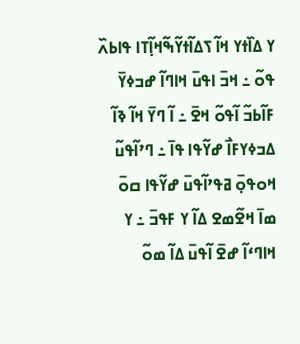ߌ ߡߊ߰ߙߌ ߞߊ߬ ߖߡߊ߬ߙߌ߬ߒ߬ߞߊ߲߬ߠߊ ߟߊߕߍ߰ ߟߋ߬ ߸ ߞߏ߫ ߊߟߎ߫ ߞߊߣߊ߬ ߝߏߦߌ߫ ߓߊ߬ߕߏ߬ ߊ߬ߟߋ߬ ߞߐ߫ ߸ ߊ߬ ߣߌ߫ ߞߊ߬ ߢߊ߬ ߡߏߦߌߓߊ߯ ߝߌ߬ߟߊ ߟߊ߫ ߸ ߣߴߊ߬ߟߎ߬ ߞߋߟߋ߲߫ ߥߟߴߊ߬ߟߎ߫ ߝߌ߬ߟߊ ߛߋ߫ ߘߊ߫ ߞߐ߬ߘߐ ߡߊ߬ ߌ ߓߟߏ߫ ߸ ߌ ߞߊߣߵߊ߬ ߝߐ߫ ߊ߬ߟߎ߫ ߡߊ߬ ߘߋ߬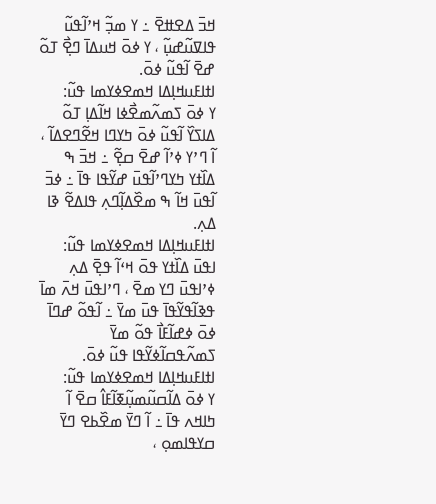ߞߏ߫ ߡߐߚߐ߫ ߸ ߌ ߘߏ߲߬ ߞߴߊ߬ߟߎ߬ ߟߊߜߎ߬ߝߎ߲߬ ، ߌ ߦߋ߫ ߞߎߡߊ߫ ߣߐ߲߯ ߠߋ߬ ߝߐ߫ ߊ߬ߟߎ߬ ߦߋ߫.
ߊߙߊߓߎߞߊ߲ߡߊ ߞߘߐߦߌߘߊ ߟߎ߬:
ߌ ߦߋ߫ ߖߘߍ߬ߘߐ߯ߦߊ ߞߊ߬ߡߊ߲ ߠߋ߬ ߡߊߖߌ߰ ߊ߬ߟߎ߬ ߦߋ߫ ߤߌߣߊ ߞߐ߬ߣߐߡߊ߬ ، ߊ߬ ߣߴߌ ߦߴߊ߬ ߝߐ߫ ߛߐ߲߬ ߸ ߞߏ߫ ߒ ߡߊ߰ߙߌ ߤߌߣߴߊ߬ߟߎ߫ ߝߌ߬ߟߊ ߟߊ߫ ߸ ߦߏ߫ ߊ߬ߟߎ߫ ߞߊ߬ ߒ ߘߐ߰ߡߊ߲߬ߣߍ߲ ߟߊߡߐ߬ ߢߊ ߡߍ߲.
ߊߙߊߓߎߞߊ߲ߡߊ ߞߘߐߦߌߘߊ ߟߎ߬:
ߊߟߎ߫ ߡߊ߰ߙߌ ߟߋ߫ ߞߵߊ߬ ߟߐ߲߫ ߡߍ߲ ߦߴߊߟߎ߫ ߣߌ ߘߐ߫ ، ߣߴߊߟߎ߫ ߞߍ߫ ߘߊ߫ ߟߢߊ߬ߟߌ߬ߟߊ߫ ߟߎ߫ ߘߌ߫ ߸ ߊ߬ߟߋ߬ ߝߣߊ߫ ߦߋ߫ ߦߝߊ߬ߓߊ߯ ߟߋ߬ ߘߌ߫ ߖߘߍ߬ߟߛߊ߬ߦߌ߬ߟߊ ߟߎ߬ ߦߋ߫.
ߊߙߊߓߎߞߊ߲ߡߊ ߞߘߐߦߌߘߊ ߟߎ߬:
ߌ ߦߋ߫ ߡߊ߬ߛߎ߬ߘߎ߲߬ߧߊ߬ߓߊ߮ ߛߐ߫ ߊ߬ ߤߊߞߍ ߟߊ߫ ߸ ߊ߬ ߣߌ߫ ߘߐ߰ߕߐ ߣߌ߫ ߛߌߟߊߘߋ߲ ،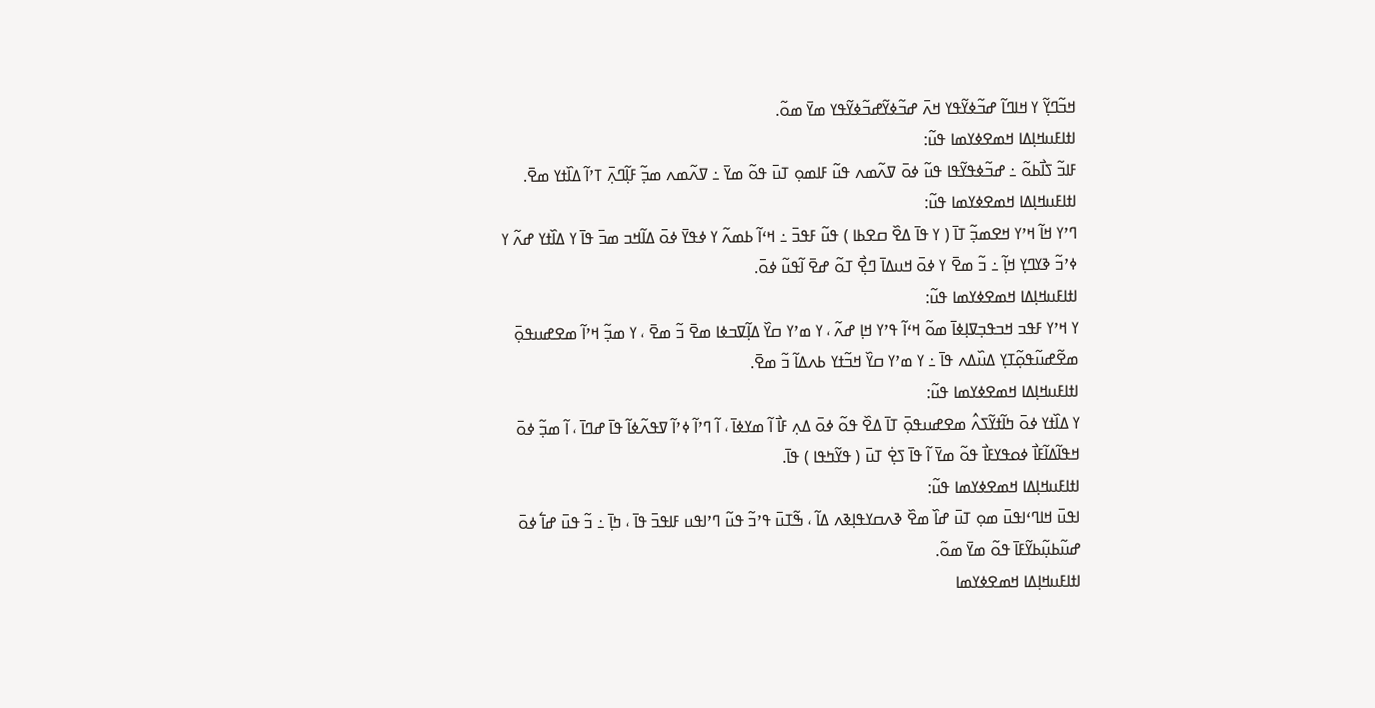ߞߏ߬ߣߌ߲߬ ߌ ߞߊߣߊ߬ ߝߏ߬ߦߌ߬ߟߌ ߞߍ߫ ߝߏ߬ߦߌ߬ߝߏ߬ߦߌ߬ߟߌ ߘߌ߫ ߘߋ߬.
ߊߙߊߓߎߞߊ߲ߡߊ ߞߘߐߦߌߘߊ ߟߎ߬:
ߓߊߏ߬ ߖߊ߯ߕߋ߬ ߸ ߝߏ߬ߦߟߌ߬ߟߊ ߟߎ߬ ߦߋ߫ ߜߍ߬ߘߍ ߟߎ߬ ߓߊߘߋ߲ ߠߎ߫ ߟߋ߬ ߘߌ߫ ߸ ߜߍ߬ߘߍ ߘߏ߲߬ ߓߊ߲߬ߣߍ߲߫ ߠߴߊ߬ ߡߊ߰ߙߌ ߘߐ߫.
ߊߙߊߓߎߞߊ߲ߡߊ ߞߘߐߦߌߘߊ ߟߎ߬:
ߣߴߌ ߞߊ߬ ߞߴߌ ߞߐߘߏ߲߬ ߠߊ߫ ( ߌ ߟߊ߫ ߡߐ߰ ߛߐߕߊ ) ߟߎ߬ ߓߟߏ߫ ߸ ߞߵߊ߬ ߕߘߍ߬ ߌ ߦߟߌ߫ ߦߋ߫ ߡߊ߬ߞߏ ߘߏ߫ ߟߊ߫ ߌ ߡߊ߰ߙߌ ߝߍ߬ ߌ ߦߴߏ߬ ߢߌߣߌ߲ ߞߊ߲߬ ߸ ߏ߬ ߘߐ߫ ߌ ߦߋ߫ ߞߎߡߊ߫ ߣߐ߲߯ ߠߋ߬ ߝߐ߫ ߊ߬ߟߎ߬ ߦߋ߫.
ߊߙߊߓߎߞߊ߲ߡߊ ߞߘߐߦߌߘߊ ߟߎ߬:
ߌ ߞߴߌ ߓߟߏ ߞߏߟߏ߲ߜߊ߲ߦߊ߫ ߘߋ߬ ߞߵߊ߬ ߟߴߌ ߞߊ߲ ߝߍ߬ ، ߌ ߘߴߌ ߛߌ߰ ߡߊ߲߬ߜߏߦߊ ߘߐ߫ ߏ߬ ߘߐ߫ ، ߌ ߘߏ߲߬ ߞߴߊ߬ ߘߐߝߎߟߋ߲߫ ߘߐ߬ߝߎ߬ߟߋ߲߬ߠߌ߲ ߡߎ߰ߡߍ ߟߊ߫ ߸ ߌ ߘߴߌ ߛߌ߰ ߞߏ߬ߙߌ ߕߍߡߊ߬ ߏ߬ ߘߐ߫.
ߊߙߊߓߎߞߊ߲ߡߊ ߞߘߐߦߌߘߊ ߟߎ߬:
ߌ ߡߊ߰ߙߌ ߦߋ߫ ߤߊ߬ߙߌ߬ߖߍ߮ ߘߐߝߎߟߋ߲߫ ߠߊ߫ ߡߐ߰ ߟߋ߬ ߦߋ߫ ߡߍ߲ ߓߊ߯ ߊ߬ ߘߌߦߊ߫ ، ߊ߬ ߣߴߊ߬ ߦߴߊ߬ ߜߟߍ߬ߦߊ߬ ߟߊ߫ ߝߣߊ߫ ، ߊ߬ ߘߏ߲߬ ߦߋ߫ ߞߟߊ߬ߡߊ߬ߓߊ߯ ߦߋߟߌߓߊ߯ ߟߋ߬ ߘߌ߫ ߊ߬ ߟߊ߫ ߖߐ߲߭ ߠߎ߫ ( ߟߌ߬ߤߟߊ ) ߟߊ߫.
ߊߙߊߓߎߞߊ߲ߡߊ ߞߘߐߦߌߘߊ ߟߎ߬:
ߊߟߎ߫ ߞߊߣߵߊߟߎ߫ ߘߋ߲ ߠߎ߫ ߝߊ߰ ߘߐ߰ ߢߍߛߌߟߊ߲ߢߍ ߡߊ߬ ، ߒ߬ߠߎ߫ ߟߴߏ߬ ߟߎ߬ ߣߴߊߟߎ ߓߊߟߏ߫ ߟߊ߫ ، ߤߊ߲߫ ߸ ߏ߬ ߟߎ߫ ߝߊ߱ ߦߋ߫ ߝߎ߬ߕߎ߲߬ߕߌ߬ߓߊ߫ ߟߋ߬ ߘߌ߫ ߘߋ߬.
ߊߙߊߓߎߞߊ߲ߡߊ ߞߘߐߦߌߘߊ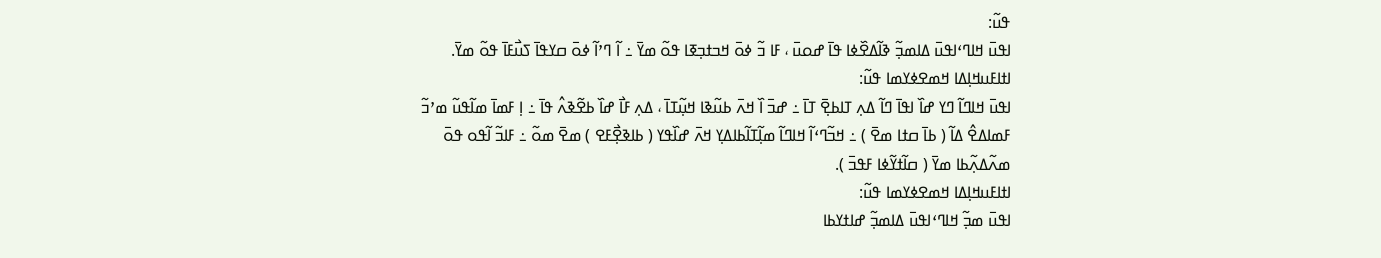ߟߎ߬:
ߊߟߎ߫ ߞߊߣߵߊߟߎ߫ ߡߊߘߏ߲߬ ߢߊ߬ߡߐ߰ߦߊ ߟߊ߫ ߝߋߎ߫ ، ߓߊ ߏ߬ ߦߋ߫ ߞߏߙߏ߲ߧߊ ߟߋ߬ ߘߌ߫ ߸ ߊ߬ ߣߴߊ߬ ߦߋ߫ ߛߌߟߊ߫ ߖߎ߯ߓߊ߫ ߟߋ߬ ߘߌ߫.
ߊߙߊߓߎߞߊ߲ߡߊ ߞߘߐߦߌߘߊ ߟߎ߬:
ߊߟߎ߫ ߞߊߣߊ߬ ߣߌ ߝߊ߰ ߊߟߊ߫ ߣߊ߬ ߡߍ߲ ߠߊߕߐ߲߫ ߠߊ߫ ߸ ߝߏ߫ ߊ߰ ߞߍ߫ ߕߎ߬ߢߊ ߞߎ߲߬ߠߊ߫ ، ߡߍ߲ ߓߊ߯ ߝߊ߰ ߕߐ߬ߢߍ߮ ߟߊ߫ ߸ ߊ߲ ߓߘߊ߫ ߘߊ߬ߟߎ߬ ߘߴߏ߬ ߓߘߊߡߐ߮ ߡߊ߬ ( ߕߊ߫ ߛߙߊ ߘߐ߫ ) ߸ ߞߏ߬ߣߵߊ߬ ߞߊߣߊ߬ ߘߊ߲߬ߠߊ߬ߕߊߡߌ߲ ߞߍ߫ ߝߊ߰ߟߌ ( ߕߊߢߐ߲߯ߓߐ ) ߘߐ߫ ߘߋ߬ ߸ ߓߊߏ߬ ߊ߬ߟߋ ߟߋ߫ ߘߍ߬ߡߍ߲߬ߕߊ ߘߌ߫ ( ߛߊ߬ߙߌ߬ߦߊ ߓߟߏ߫ ).
ߊߙߊߓߎߞߊ߲ߡߊ ߞߘߐߦߌߘߊ ߟߎ߬:
ߊߟߎ߫ ߘߏ߲߬ ߞߊߣߵߊߟߎ߫ ߡߊߘߏ߲߬ ߝߊߙߌߕߊ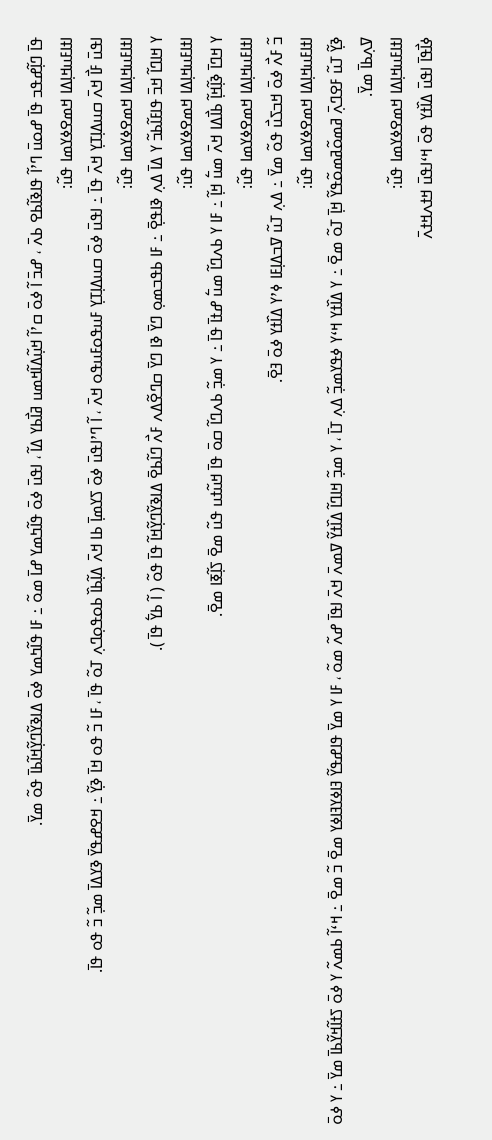ߟߊ߫ ߣߊ߲߬ߝߟߏ ߟߊ߫ ߝߋߎ߫ ߣߴߊ߬ ߟߊߢߊ߬ߕߐ ߕߍ߫ ، ߝߏ߫ ߊ߬ ߦߋ߫ ߛߴߊ߬ ߞߎ߲߬ߡߊ߬ߞߘߎ ߥߊ߯ߕߌ ߡߊ߬ ، ߊߟߎ߫ ߦߋ߫ ߟߊ߬ߤߘߌ ߝߊ߫ ߘߋ߬ ߸ ߓߊ ߟߊ߬ߤߘߌ ߦߋ߫ ߡߊߢߌ߬ߣߌ߲߬ߞߊ߬ߕߊ߫ ߟߋ߬ ߘߌ߫.
ߊߙߊߓߎߞߊ߲ߡߊ ߞߘߐߦߌߘߊ ߟߎ߬:
ߊߟߎ߫ ߓߊ߯ ߞߍ߫ ߛߎߡߊ߲ߠߌ߲ ߞߍ߫ ߟߊ߫ ߸ ߊߟߎ߫ ߦߋ߫ ߛߎߡߊ߲ߠߌ߲ ߓߎߟߋߓߎߟߋ ߞߍ߫ ، ߊ߬ ߣߴߊߟߎ߫ ߦߋ߫ ߖߌߘߊ߲߫ ߕߊ ߞߍ߫ ߡߊ߲߬ߕߊ߰ ߕߋߟߋ߲ߣߍ߲ ߠߋ߬ ߟߊ߫ ، ߓߊ ߏ߬ ߟߋ ߞߊ߫ ߢߌ߲߬ ߸ ߞߐߝߟߌ߫ ߢߌߡߊ߫ ߘߏ߲߬ ߏ߬ ߟߋ ߟߊ߫.
ߊߙߊߓߎߞߊ߲ߡߊ ߞߘߐߦߌߘߊ ߟߎ߬:
ߌ ߞߊߣߊ߬ ߞߏ߫ ߟߊߓߊ߬ߕߏ߬ ߌ ߡߊ߫ ߡߍ߲ ߢߊߟߐ߲߫ ߸ ߓߊ ߕߟߏߘߋ߲ ߣߌ߫ ߢߊ ߣߌ߫ ߛߣߐ߬ߡߍ ߓߍ߯ ߣߊ߬ߕߐ߫ ߡߊߢߌ߬ߣߌ߲߬ߞߊ߬ ߟߊ߫ ߟߋ߬ ( ߊ߬ ߕߌ߱ ߟߊ߫ ).
ߊߙߊߓߎߞߊ߲ߡߊ ߞߘߐߦߌߘߊ ߟߎ߬:
ߌ ߞߣߊ߫ ߢߊ߲߬ߞߊ߲߬ ߕߊ߯ߡߊ ߞߍ߫ ߘߎ߱ ߞߊ߲߬ ߸ ߓߊ ߌ ߕߍߣߊ߬ ߘߎ߱ ߝߙߊ߫ ߟߊ߫ ߸ ߌ ߘߏ߲߬ ߕߍߣߊ߬ ߛߋ߫ ߟߊ߫ ߞߎ߬ߙߎ ߟߎ߬ ߘߐ߫ ߖߊ߲߬ߧߊ ߘߐ߫.
ߊߙߊߓߎߞߊ߲ߡߊ ߞߘߐߦߌߘߊ ߟߎ߬:
ߏ߬ ߓߍ߯ ߦߋ߫ ߞߏߖߎ߯ ߟߋ߬ ߘߌ߫ ߸ ߡߍ߲ ߠߎ߬ ߜߏߡߊ߲ߓߊ ߦߴߌ ߡߊ߰ߙߌ ߦߋ߫ ߔߐ߫.
ߊߙߊߓߎߞߊ߲ߡߊ ߞߘߐߦߌߘߊ ߟߎ߬:
ߢߌ߲߬ ߠߎ߬ ߓߐߣߍ߲߫ ߥߘߋ߬ߥߘߋ߬ߟߌ߬ ߞߊ߲߫ ߠߋ߬ ߘߐ߫ ߸ ߌ ߡߊ߰ߙߌ ߞߵߌ ߦߟߌߘߏ߲߬ ߡߍ߲ ߠߊ߫ ، ߌ ߘߏ߲߬ ߞߊߣߊ߬ ߡߊ߰ߙߌ߬ ߜߘߍ߫ ߞߍ߫ ߊߟߊ߫ ߝߍ߬ ߘߋ߬ ، ߓߊ ߌ ߘߌ߫ ߟߊߝߟߌ߬ ߔߊߦߌߔߊߦߌ ߘߐ߫ ߏ߬ ߘߐ߫ ߸ ߞߵߊ߬ ߕߘߍ߬ ߌ ߦߋ߫ ߖߙߊ߬ߞߌ߬ߕߊ߫ ߘߌ߫ ߸ ߌ ߦߋ߫ ߜߍ߲ߕߊ߫ ߘߌ߫.
ߊߙߊߓߎߞߊ߲ߡߊ ߞߘߐߦߌߘߊ ߟߎ߬:
ߦߊ߯ߟߊ߫ ߊߟߎ߫ ߡߊ߰ߙߌ ߟߋ߫ ߞߵߊߟߎ߫ ߞߙߍߞߙߍ߫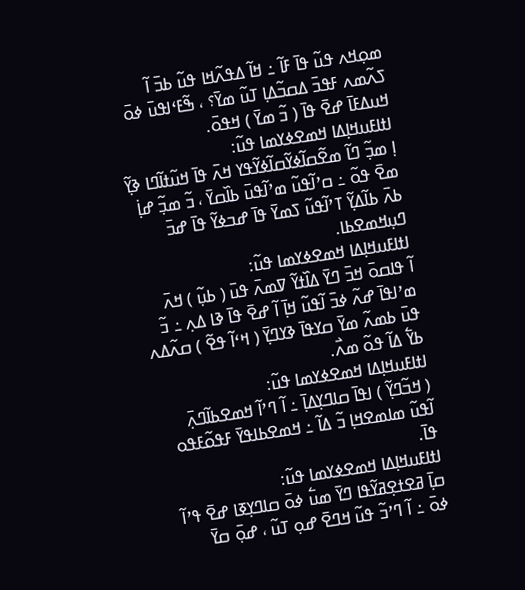ߘߋ߲ߞߍ ߟߎ߬ ߟߊ߫ ߓߊ߬ ߸ ߞߊ߬ ߡߟߍ߬ߞߊ ߟߎ߬ ߕߏ߫ ߊ߬ ߖߍ߬ߘߍ ߓߟߏ߫ ߡߛߏ߬ߡߊ߲ ߠߎ߬ ߘߌ߫؟ ، ߒ߬ߓߵߊߟߎ߫ ߦߋ߫ ߞߎߡߓߊ߫ ߝߐ߫ ߟߊ߫ ( ߏ߬ ߘߌ߫ ) ߞߟߋ߫.
ߊߙߊߓߎߞߊ߲ߡߊ ߞߘߐߦߌߘߊ ߟߎ߬:
ߊ߲ ߘߏ߲߬ ߣߊ߬ ߘߐ߬ߛߊ߬ߦߌ߬ߛߊ߬ߦߌ߬ߟߌ ߞߍ߫ ߟߊ߫ ߞߎ߬ߙߊ߬ߣߊ ߢߌ߲߬ ߘߐ߫ ߟߋ߬ ߸ ߛߴߊ߬ߟߎ߬ ߘߴߊ߬ߟߎ߫ ߕߊ߰ߛߌ߫ ، ߏ߬ ߘߏ߲߬ ߝߊ߲߭ ߕߍ߫ ߕߊ߬ߡߌ߲߬ ߠߴߊ߬ߟߎ߬ ߖߘߌ߫ ߟߊ߫ ߝߏߦߌ߬ ߟߊ߫ ߝߏ߫ ߣߎ߲ߞߘߐߕߊ.
ߊߙߊߓߎߞߊ߲ߡߊ ߞߘߐߦߌߘߊ ߟߎ߬:
ߊ߬ ߟߊߛߋ߫ ߞߏ߫ ߣߌ߫ ߡߊ߰ߙߌ߬ ߜߘߍ߫ ߟߎ߫ ( ߕߎ߲߬ ) ߞߍ߫ ߘߴߊߟߊ߫ ߝߍ߬ ߦߏ߫ ߊ߬ߟߎ߬ ߞߊ߲߫ ߊ߬ ߝߐ߫ ߟߊ߫ ߢߊ ߡߍ߲ ߸ ߏ߬ ߟߎ߫ ߕߘߍ߬ ߘߌ߫ ߛߌߟߊ߫ ߢߌߣߌ߲߫ ( ߞߵߊ߬ ߟߐ߬ ) ߛߍ߬ߡߍ ߕߌ߱ ߡߊ߬ ߟߋ߬ ߘߍ߯.
ߊߙߊߓߎߞߊ߲ߡߊ ߞߘߐߦߌߘߊ ߟߎ߬:
( ߞߏ߬ߣߌ߲߬ ) ߊߟߊ߫ ߛߊߣߌ߲ߡߊ߲߫ ߸ ߊ߬ ߣߴߊ߬ ߞߘߐߕߊ߬ߣߍ߲߫ ߊ߬ߟߎ߬ ߘߊߘߐߞߊ߲ ߏ߬ ߡߊ߬ ߸ ߞߘߐߕߊߟߌ߫ ߓߟߋ߬ߓߟߋ ߟߊ߫.
ߊߙߊߓߎߞߊ߲ߡߊ ߞߘߐߦߌߘߊ ߟߎ߬:
ߛߊ߲߫ ߥߐߙߐ߲ߥߌ߬ߟߊ ߣߌ߫ ߘߎ߱ ߦߋ߫ ߛߊߣߌ߲ߧߊ ߝߐ߫ ߟߴߊ߬ ߦߋ߫ ߸ ߊ߬ ߣߴߏ߬ ߟߎ߬ ߞߣߐ߫ ߝߋ߲ ߠߎ߬ ، ߝߋ߲߫ ߛߌ߫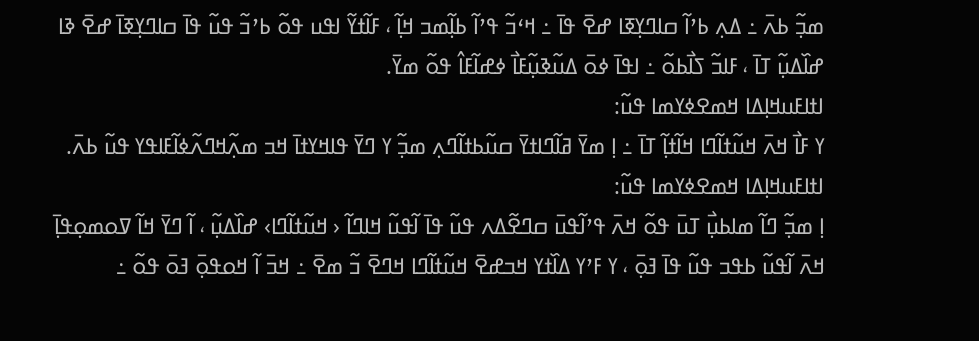ߘߏ߲߬ ߕߍ߫ ߸ ߡߍ߲ ߕߴߊ߬ ߛߊߣߌ߲ߧߊ ߝߐ߫ ߟߊ߫ ߸ ߞߵߏ߬ ߟߴߊ߬ ߕߊ߲߬ߘߏ ߞߊ߲߬ ، ߓߊ߬ߙߌ߬ ߊߟߎ ߟߋ߬ ߕߴߏ߬ ߟߎ߬ ߟߊ߫ ߛߊߣߌ߲ߧߊ߫ ߝߐ߫ ߢߊ ߝߊ߰ߡߎ߲߬ ߠߊ߫ ، ߓߊߏ߬ ߖߊ߯ߕߋ߬ ߸ ߊߟߊ߫ ߦߋ߫ ߡߎ߬ߢߎ߲߬ߓߊ߯ ߦߝߊ߬ߓߊ߮ ߟߋ߬ ߘߌ߫.
ߊߙߊߓߎߞߊ߲ߡߊ ߞߘߐߦߌߘߊ ߟߎ߬:
ߌ ߓߊ߯ ߞߍ߫ ߞߎ߬ߙߊ߬ߣߊ ߞߊ߬ߙߊ߲߬ ߠߊ߫ ߸ ߊ߲ ߘߌ߫ ߥߊ߬ߣߊߙߌ߫ ߛߎ߬ߕߙߊ߬ߣߍ߲ ߘߏ߲߬ ߌ ߣߌ߫ ߟߊߞߌߙߊ߫ ߞߏ ߘߍ߲߬ߞߣߍ߬ߦߊ߬ߓߊߟߌ ߟߎ߬ ߕߍ߫.
ߊߙߊߓߎߞߊ߲ߡߊ ߞߘߐߦߌߘߊ ߟߎ߬:
ߊ߲ ߘߏ߲߬ ߣߊ߬ ߘߊߕߎ߲߯ ߠߎ߫ ߟߋ߬ ߞߍ߫ ߟߴߊ߬ߟߎ߫ ߛߣߐ߬ߡߍ ߟߎ߬ ߟߊ߫ ߊ߬ߟߎ߬ ߞߊߣߊ߬ ‹ ߞߎ߬ߙߊ߬ߣߊ› ߝߊ߰ߡߎ߲߬ ، ߊ߬ ߣߌ߫ ߞߊ߬ ߜߋߘߋ߲ߟߊ߲߫ ߞߍ߫ ߊ߬ߟߎ߬ ߕߟߏ ߟߎ߬ ߟߊ߫ ߔߋ߲߫ ، ߌ ߓߴߌ ߡߊ߰ߙߌ ߞߏߝߐ߫ ߞߎ߬ߙߊ߬ߣߊ ߞߣߐ߫ ߏ߬ ߘߐ߫ ߸ ߞߏ߫ ߊ߬ ߞߋߟߋ߲߫ ߔߋ߫ ߟߋ߬ ߸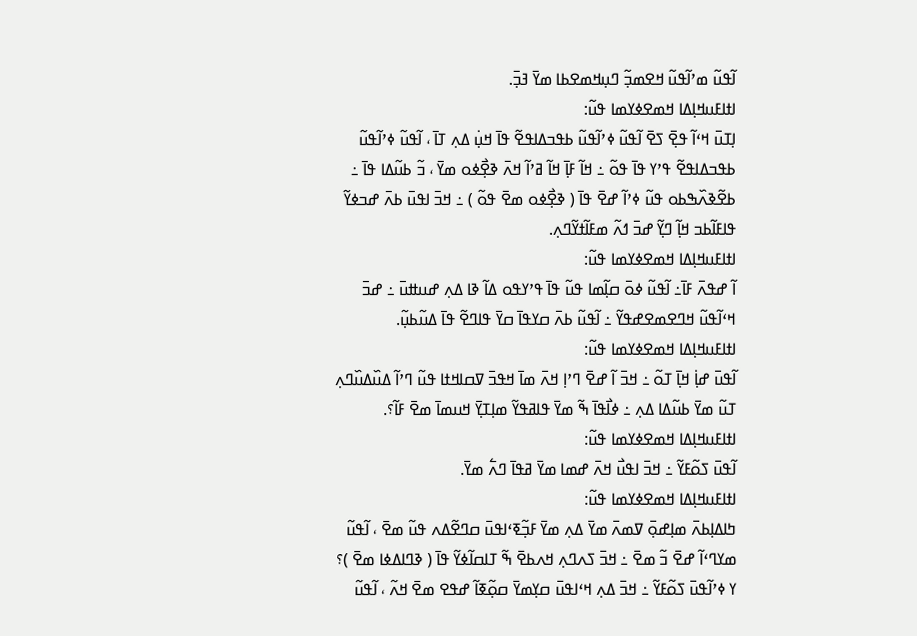ߊ߬ߟߎ߬ ߘߴߊ߬ߟߎ߬ ߞߐߘߏ߲߬ ߣߎ߲ߞߘߐߕߊ ߘߌ߫ ߔߏ߲߫.
ߊߙߊߓߎߞߊ߲ߡߊ ߞߘߐߦߌߘߊ ߟߎ߬:
ߊ߲ߠߎ߫ ߞߵߊ߬ ߟߐ߲߫ ߖߐ߫ ߊ߬ߟߎ߬ ߦߴߊ߬ߟߎ߬ ߕߟߏߡߊߟߐ߬ ߟߊ߫ ߞߎ߲߭ ߡߍ߲ ߠߊ߫ ، ߊ߬ߟߎ߬ ߦߴߊ߬ߟߎ߬ ߕߟߏߡߊߟߐ߬ ߟߴߌ ߟߊ߫ ߟߋ߬ ߸ ߞߊ߬ ߓߊ߲߫ ߞߊ߬ ߥߴߊ߬ ߞߍ߫ ߢߐ߲߯ߦߋ ߘߌ߫ ، ߏ߬ ߕߎ߬ߡߊ ߟߊ߫ ߸ ߕߐ߬ߢߍ߰ߒߕߋ ߟߎ߬ ߦߴߊ߬ ߝߐ߫ ߟߊ߫ ( ߢߐ߲߯ߦߋ ߘߐ߫ ߟߋ߬ ) ߸ ߞߏ߫ ߊߟߎ߫ ߕߍ߫ ߝߏߦߌ߬ ߟߊߓߊ߬ߕߏ ߞߊ߲߬ ߣߌ߲߬ ߝߏ߫ ߗߍ߬ ߘߓߊ߬ߙߌ߬ߣߍ߲.
ߊߙߊߓߎߞߊ߲ߡߊ ߞߘߐߦߌߘߊ ߟߎ߬:
ߊ߬ ߝߟߍ߫ ߓߊ߫߸ ߊ߬ߟߎ߬ ߦߋ߫ ߛߊ߲߬ߘߊ ߟߎ߬ ߟߊ߫ ߟߴߌߟߋ ߡߊ߬ ߢߊ ߡߍ߲ ߝߎߚߎ߫ ߸ ߝߏ߫ ߞߵߊ߬ߟߎ߬ ߞߣߐߘߐߝߟߌ߬ ߸ ߊ߬ߟߎ߬ ߕߍ߫ ߛߌߟߊ߫ ߛߌ߫ ߟߊߣߐ߬ ߟߊ߫ ߡߎ߬ߕߎ߲߬.
ߊߙߊߓߎߞߊ߲ߡߊ ߞߘߐߦߌߘߊ ߟߎ߬:
ߊ߬ߟߎ߫ ߝߊ߲߭ ߞߊ߲߫ ߠߋ߬ ߸ ߞߏ߫ ߊ߬ ߝߐ߫ ߣߴߊ߲ ߞߍ߫ ߘߊ߫ ߞߟߏ߫ ߜߛߊߞߙߊ ߟߎ߬ ߣߴߊ߬ ߡߎ߰ߡߎ߰ߣߍ߲ ߠߎ߬ ߘߌ߫ ߕߎ߬ߡߊ ߡߍ߲ ߸ ߦߊ߯ߟߊ߫ ߒ߬ ߘߌ߫ ߟߊߥߟߌ߬ ߘߊ߲ߠߌ߲߫ ߞߎߘߊ߫ ߘߐ߫ ߓߊ߬؟.
ߊߙߊߓߎߞߊ߲ߡߊ ߞߘߐߦߌߘߊ ߟߎ߬:
ߊ߬ߟߎ߫ ߖߋ߬ߓߌ߬ ߸ ߞߏ߫ ߊߟߎ߯ ߞߍ߫ ߝߘߊ ߘߌ߫ ߥߟߊ߫ ߣߍ߱ ߘߌ߫.
ߊߙߊߓߎߞߊ߲ߡߊ ߞߘߐߦߌߘߊ ߟߎ߬:
ߤߊߡߊ߲ߕߍ߫ ߘߊ߲ߝߋ߲߫ ߜߘߍ߫ ߘߌ߫ ߡߍ߲ ߘߌ߫ ߓߏ߲߬ߧߵߊߟߎ߫ ߛߣߐ߬ߡߍ ߟߎ߬ ߘߐ߫ ، ߊ߬ߟߎ߬ ߘߌߣߵߊ߬ ߝߐ߫ ߏ߬ ߘߐ߫ ߸ ߞߏ߫ ߖߍߣߍ߲ ߞߍߕߐ߫ ߒ߬ ߠߊߛߊ߬ߦߌ߬ ߟߊ߫ ( ߢߣߊߡߦߊ ߘߐ߫ )؟ ߌ ߦߴߊ߬ߟߎ߫ ߖߋ߬ߓߌ߬ ߸ ߞߏ߫ ߡߍ߲ ߞߵߊߟߎ߫ ߛߌ߲ߘߌ߫ ߛߋ߲߬ߧߊ߬ ߝߟߐ ߘߐ߫ ߞߍ߬ ، ߊ߬ߟߎ߬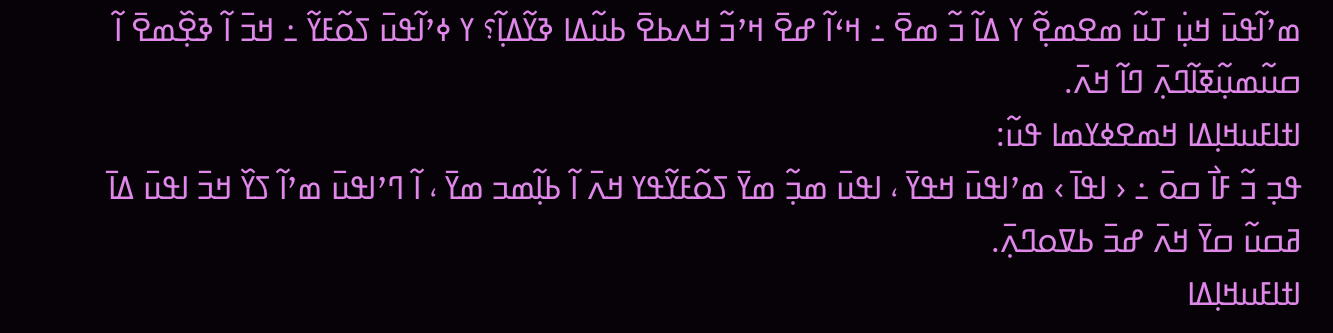ߘߴߊ߬ߟߎ߫ ߞߎ߲߭ ߠߎ߬ ߘߐߘߐ߲߬ ߌ ߡߊ߬ ߏ߬ ߘߐ߫ ߸ ߞߵߊ߬ ߝߐ߫ ߞߴߏ߬ ߞߍߕߐ߫ ߕߎ߬ߡߊ ߢߌ߬ߡߊ߲߬؟ ߌ ߦߴߊ߬ߟߎ߫ ߖߋ߬ߓߌ߬ ߸ ߞߏ߫ ߊ߬ ߢߐ߲߰ߘߐ߫ ߊ߬ ߛߎ߬ߘߎ߲߬ߧߊ߬ߣߍ߲߫ ߣߊ߬ ߞߍ߫.
ߊߙߊߓߎߞߊ߲ߡߊ ߞߘߐߦߌߘߊ ߟߎ߬:
ߟߏ߲ ߏ߬ ߓߊ߯ ߛߋ߫ ߸ ‹ ߊߟߊ߫ › ߘߴߊߟߎ߫ ߞߟߌ߫ ، ߊߟߎ߫ ߘߏ߲߬ ߘߌ߫ ߖߋ߬ߓߌ߬ߟߌ ߞߍ߫ ߊ߬ ߕߊ߲߬ߘߏ ߘߌ߫ ، ߊ߬ ߣߴߊߟߎ߫ ߘߴߊ߬ ߖߌ߰ ߞߏ߫ ߊߟߎ߫ ߡߊ߫ ߥߛߎ߬ ߛߌ߫ ߞߍ߫ ߝߏ߫ ߕߜߋߣߍ߲߫.
ߊߙߊߓߎߞߊ߲ߡߊ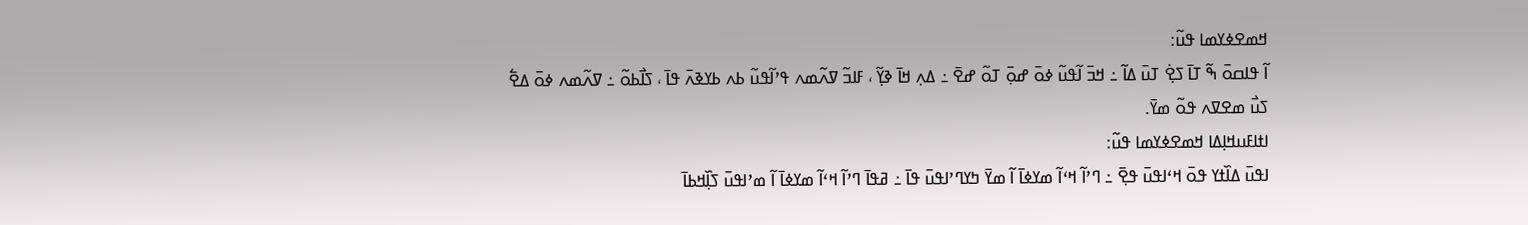ߞߘߐߦߌߘߊ ߟߎ߬:
ߊ߬ ߟߊߛߋ߫ ߒ߬ ߠߊ߫ ߖߐ߲߭ ߠߎ߫ ߡߊ߬ ߸ ߞߏ߫ ߊ߬ߟߎ߬ ߦߋ߫ ߝߋ߲߫ ߠߋ߬ ߝߐ߫ ߸ ߡߍ߲ ߞߊ߫ ߢߌ߲߬ ، ߓߊߏ߬ ߜߍ߬ߘߍ ߟߴߊ߬ߟߎ߬ ߕߍ ߕߌߢߍ߫ ߟߊ߫ ، ߖߊ߯ߕߋ߬ ߸ ߜߍ߬ߘߍ ߦߋ߫ ߡߐ߱ ߖߎ߯ ߘߐߜߍ ߟߋ߬ ߘߌ߫.
ߊߙߊߓߎߞߊ߲ߡߊ ߞߘߐߦߌߘߊ ߟߎ߬:
ߊߟߎ߫ ߡߊ߰ߙߌ ߟߋ߫ ߞߵߊߟߎ߫ ߟߐ߲߫ ߸ ߣߴߊ߬ ߞߵߊ߬ ߘߌߦߊ߫ ߊ߬ ߘߌ߫ ߤߌߣߴߊߟߎ߫ ߟߊ߫ ߸ ߥߟߊ߫ ߣߴߊ߬ ߞߵߊ߬ ߘߌߦߊ߫ ߊ߬ ߘߴߊߟߎ߫ ߖߊ߲߰ߞߕߊ߫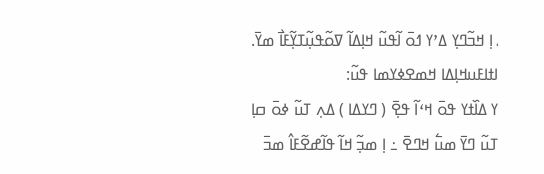، ߊ߲ ߞߏ߬ߣߌ߲ ߡߴߌ ߗߋ߫ ߊ߬ߟߎ߬ ߞߊ߲ߡߊ߬ ߜߋ߬ߟߎ߲߬ߠߌ߲߬ߓߊ߯ ߘߌ߫.
ߊߙߊߓߎߞߊ߲ߡߊ ߞߘߐߦߌߘߊ ߟߎ߬:
ߌ ߡߊ߰ߙߌ ߟߋ߫ ߞߵߊ߬ ߟߐ߲߫ ( ߣߌߡߊ ) ߡߍ߲ ߠߎ߬ ߦߋ߫ ߛߊ߲ ߠߎ߬ ߣߌ߫ ߘߎ߱ ߞߣߐ߫ ߸ ߊ߲ ߘߏ߲߬ ߞߊ߬ ߟߊ߬ߝߐ߬ߓߊ߮ ߘߏ߫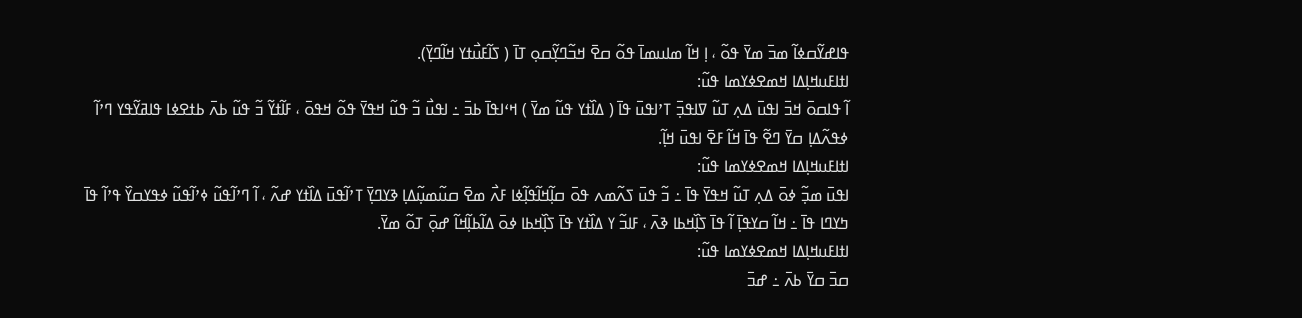ߟߊߝߌ߬ߛߦߊ߬ ߘߏ߫ ߘߌ߫ ߟߋ߬ ، ߊ߲ ߞߊ߬ ߘߊߎߘߊ߫ ߟߋ߬ ߛߐ߫ ߞߏ߬ߣߌ߲߬ߛߋ߲ ߠߊ߫ ( ߖߊ߬ߓߎ߯ߙߌ ߞߊ߬ߣߌ߲߫).
ߊߙߊߓߎߞߊ߲ߡߊ ߞߘߐߦߌߘߊ ߟߎ߬:
ߊ߬ ߟߊߛߋ߫ ߞߏ߫ ߊߟߎ߫ ߡߍ߲ ߠߎ߬ ߜߊߟߏ߲߫ ߠߴߊߟߎ߫ ߟߊ߫ ( ߡߊ߰ߙߌ ߟߎ߬ ߘߌ߫ ) ߞߵߊߟߊ߫ ߕߏ߫ ߸ ߊߟߎ߯ ߏ߬ ߟߎ߬ ߞߟߌ߫ ߟߋ߬ ߞߟߋ߫ ، ߓߊ߬ߙߌ߬ ߏ߬ ߟߎ߬ ߕߍ߫ ߕߙߐߦߊ ߟߊߥߌ߬ߟߌ ߣߴߊ߬ ߦߟߍ߬ߡߊ߲ ߛߌ߫ ߣߐ߬ ߟߊ߫ ߞߊ߬ ߓߐ߫ ߊߟߎ߫ ߞߊ߲߬.
ߊߙߊߓߎߞߊ߲ߡߊ ߞߘߐߦߌߘߊ ߟߎ߬:
ߊߟߎ߫ ߘߏ߲߬ ߦߋ߫ ߡߍ߲ ߠߎ߬ ߞߟߌ߫ ߟߊ߫ ߸ ߏ߬ ߟߎ߫ ߖߍ߬ߘߍ ߟߋ߫ ߛߊ߲߬ߞߊ߬ߟߊ߲߬ߦߊ ߓߍ߯ ߘߐ߫ ߛߎ߬ߘߎ߲߬ߡߊ߲ ߢߌߣߌ߲߫ ߠߴߊ߬ߟߎ߫ ߡߊ߰ߙߌ ߝߍ߬ ، ߊ߬ ߣߴߊ߬ߟߎ߬ ߦߴߊ߬ߟߎ߬ ߦߟߌߛߌ߰ ߟߴߊ߬ ߟߊ߫ ߤߌߣߊ ߟߊ߫ ߸ ߞߊ߬ ߛߌߟߊ߲߫ ߊ߬ ߟߊ߫ ߖߊ߲߰ߞߕߊ ߢߍ߫ ، ߓߊߏ߬ ߌ ߡߊ߰ߙߌ ߟߊ߫ ߖߊ߲߰ߞߕߊ ߦߋ߫ ߡߊ߬ߕߊ߲߬ߞߊ߬ ߝߋ߲߫ ߠߋ߬ ߘߌ߫.
ߊߙߊߓߎߞߊ߲ߡߊ ߞߘߐߦߌߘߊ ߟߎ߬:
ߛߏ߫ ߛߌ߫ ߕߍ߫ ߸ ߝߏ߫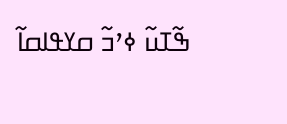ߒ߬ߠߎ߬ ߦߴߏ߬ ߛߌߟߊߛߊ߬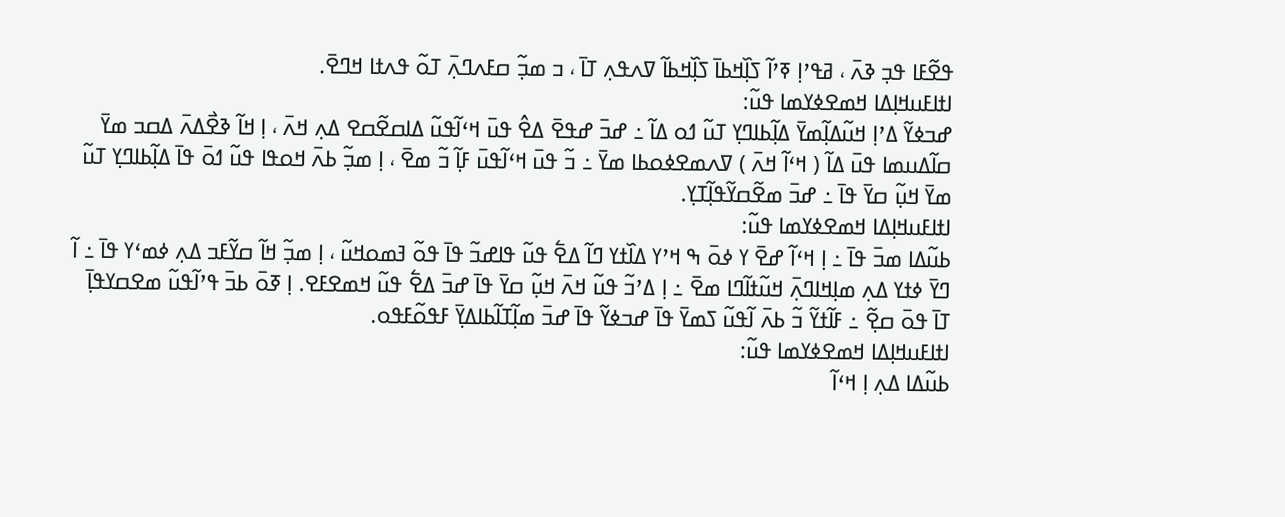ߟߐ߬ߓߊ ߟߏ߲ ߢߍ߫ ، ߥߟߴߊ߲ ߧߴߊ߬ ߖߊ߲߰ߞߕߊ߫ ߖߊ߲߰ߞߕߊ߬ ߜߍߟߍ߲ ߠߊ߫ ، ߏ ߘߏ߲߬ ߛߓߍߣߍ߲߫ ߠߋ߬ ߟߍߙߊ ߞߣߐ߫.
ߊߙߊߓߎߞߊ߲ߡߊ ߞߘߐߦߌߘߊ ߟߎ߬:
ߝߏߦߌ߬ ߡߴߊ߲ ߞߎ߬ߡߊ߲߬ߘߌ߫ ߡߊ߲߬ߕߊߣߌ߲ ߠߎ߬ ߗߋ ߡߊ߬ ߸ ߝߏ߫ ߝߟߐ߫ ߡߐ߮ ߟߎ߫ ߞߵߊ߬ߟߎ߬ ߡߊߛߐ߬ߛߐ ߡߍ߲ ߞߍ߫ ، ߊ߲ ߞߊ߬ ߢߐ߯ߡߍ߫ ߡߛߏ ߘߌ߫ ߛߊ߬ߡߎߘߊ ߟߎ߫ ߡߊ߬ ( ߞߵߊ߬ ߞߍ߫ ) ߜߍߘߐߦߋߕߊ ߘߌ߫ ߸ ߏ߬ ߟߎ߫ ߞߵߊ߬ߟߎ߫ ߓߊ߲߬ ߏ߬ ߘߐ߫ ، ߊ߲ ߘߏ߲߬ ߕߍ߫ ߞߋߟߊ ߟߎ߬ ߗߋ߫ ߟߊ߫ ߡߊ߲߬ߕߊߣߌ߲ ߠߎ߬ ߘߌ߫ ߞߎ߲߬ ߛߌ߫ ߟߊ߫ ߸ ߝߏ߫ ߘߐ߬ߛߌ߬ߟߊ߲߬ߠߌ߲.
ߊߙߊߓߎߞߊ߲ߡߊ ߞߘߐߦߌߘߊ ߟߎ߬:
ߕߎ߬ߡߊ ߘߏ߫ ߟߊ߫ ߸ ߊ߲ ߞߵߊ߬ ߝߐ߫ ߌ ߦߋ߫ ߒ ߞߴߌ ߡߊ߰ߙߌ ߣߊ߬ ߡߐ߱ ߟߎ߬ ߟߊߝߏ߬ ߟߊ߫ ߟߋ߬ ߔߘߋߞߎ߬ ، ߊ߲ ߘߏ߲߬ ߞߊ߬ ߛߌ߬ߓߏ ߡߍ߲ ߦߘߵߌ ߟߊ߫ ߸ ߊ߬ ߣߌ߫ ߦߙߌ ߡߍ߲ ߘߊ߲ߞߊߣߍ߲߫ ߞߎ߬ߙߊ߬ߣߊ ߘߐ߫ ߸ ߊ߲ ߡߴߏ߬ ߟߎ߬ ߞߍ߫ ߞߎ߲߬ ߛߌ߫ ߟߊ߫ ߝߏ߫ ߡߐ߱ ߟߎ߬ ߞߘߐߓߐ. ߊ߲ ߧߋ߫ ߕߏ߫ ߟߴߊ߬ߟߎ߬ ߘߐߛߌߟߊ߲߫ ߠߊ߫ ߟߋ߫ ߛߐ߲߬ ߸ ߓߊ߬ߙߌ߬ ߏ߬ ߕߍ߫ ߊ߬ߟߎ߬ ߖߘߌ߫ ߟߊ߫ ߝߏߦߌ߬ ߟߊ߫ ߝߏ߫ ߘߊ߲߬ߠߊ߬ߕߊߡߌ߲߫ ߓߟߋ߬ߓߟߋ.
ߊߙߊߓߎߞߊ߲ߡߊ ߞߘߐߦߌߘߊ ߟߎ߬:
ߕߎ߬ߡߊ ߡߍ߲ ߊ߲ ߞߵߊ߬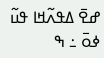ߝߐ߫ ߡߟߍ߬ߞߊ ߟߎ߬ ߦߋ߫ ߸ ߒ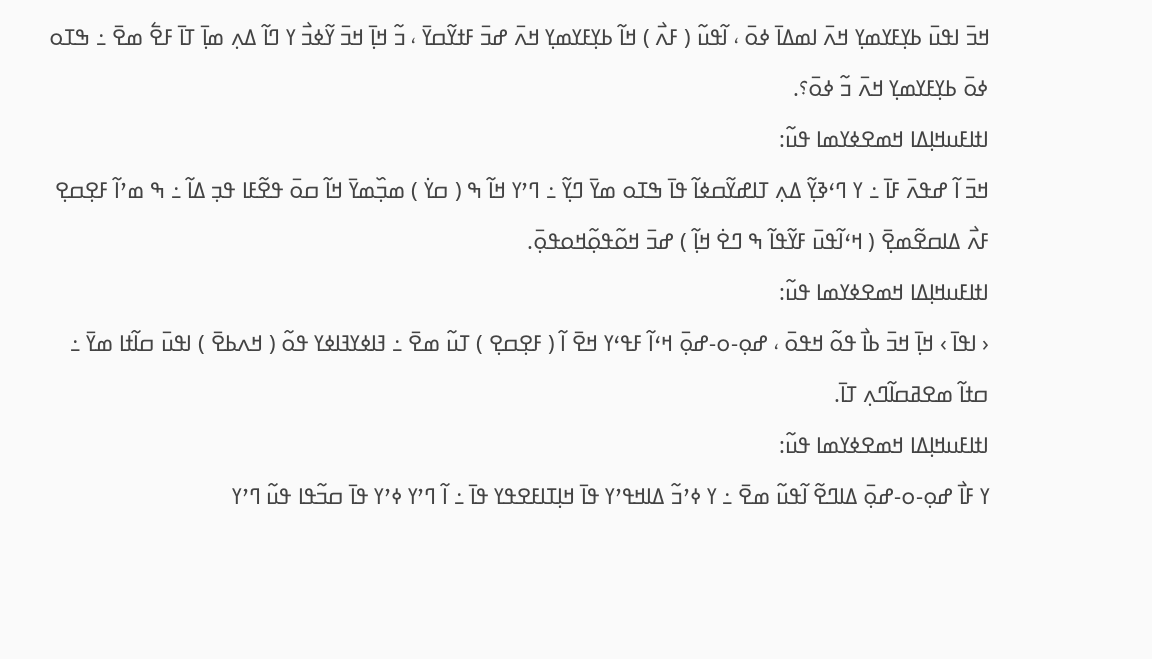ߞߏ߫ ߊߟߎ߫ ߕߌ߲ߓߌߘߌ߲ ߞߍ߫ ߊߘߡߊ߫ ߦߋ߫ ، ߊ߬ߟߎ߬ ( ߓߍ߯ ) ߞߊ߬ ߕߌ߲ߓߌߘߌ߲ ߞߍ߫ ߝߏ߫ ߓߙߌ߬ߛߌ߫ ، ߏ߬ ߞߊ߲߫ ߞߏ߫ ߌ߬ߦߏ߯ ߌ ߣߊ߬ ߡߍ߲ ߘߊ߲߫ ߠߊ߫ ߓߐ߱ ߘߐ߫ ߸ ߒߠߋ ߦߋ߫ ߕߌ߲ߓߌߘߌ߲ ߞߍ߫ ߏ߬ ߦߋ߫؟.
ߊߙߊߓߎߞߊ߲ߡߊ ߞߘߐߦߌߘߊ ߟߎ߬:
ߞߏ߫ ߊ߬ ߝߟߍ߫ ߓߊ߫ ߸ ߌ ߣߵߢߌ߲߬ ߡߍ߲ ߠߊߝߌ߬ߛߦߊ߬ ߟߊ߫ ߒߠߋ ߘߌ߫ ߣߌ߲߬ ߸ ߣߴߌ ߞߊ߬ ߒ ( ߛߌ߭ ) ߘߏ߲߰ߘߌ߫ ߞߊ߬ ߛߋ߫ ߟߐ߬ߓߊ ߟߏ߲ ߡߊ߬ ߸ ߒ ߘߴߊ߬ ߓߐ߲ߛߐ߲ ߓߍ߯ ߡߊߛߐ߬ߘߐ߲߫ ( ߞߵߊ߬ߟߎ߫ ߓߌ߬ߟߊ߬ ߒ ߣߐ߭ ߞߊ߲߬ ) ߝߏ߫ ߞߋ߬ߟߋ߲߬ߞߋߟߋ߲߫.
ߊߙߊߓߎߞߊ߲ߡߊ ߞߘߐߦߌߘߊ ߟߎ߬:
‹ ߊߟߊ߫ › ߞߊ߲߫ ߞߏ߫ ߕߊ߯ ߟߋ߬ ߞߟߋ߫ ، ߝߋ߲-ߋ-ߝߋ߲߫ ߞߵߊ߬ ߓߟߵߌ ߞߐ߫ ߊ߬ ( ߓߐ߲ߛߐ߲ ) ߠߎ߬ ߘߐ߫ ߸ ߔߊߦߌߔߊߦߌ ߟߋ߬ ( ߞߍߕߐ߫ ) ߊߟߎ߫ ߛߊ߬ߙߊ ߘߌ߫ ߸ ߛߙߊ߬ ߘߐߥߛߊ߬ߣߍ߲ ߠߊ߫.
ߊߙߊߓߎߞߊ߲ߡߊ ߞߘߐߦߌߘߊ ߟߎ߬:
ߌ ߓߊ߯ ߝߋ߲-ߋ-ߝߋ߲߫ ߡߊߣߐ߬ ߊ߬ߟߎ߬ ߘߐ߫ ߸ ߌ ߦߴߏ߬ ߡߊߞߟߴߌ ߟߊ߫ ߞߊ߲ߠߊߓߐߟߌ ߟߊ߫ ߸ ߊ߬ ߣߴߌ ߦߴߌ ߟߊ߫ ߛߏ߬ߟߊ ߟߎ߬ ߣߴߌ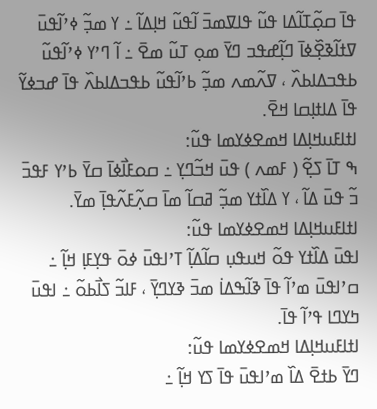ߟߊ߫ ߛߋ߲߬ߠߊ߬ߡߊ ߟߎ߬ ߟߊߜߘߏ߫ ߊ߬ߟߎ߬ ߞߊ߲ߡߊ߬ ߸ ߌ ߘߏ߲߬ ߦߴߊ߬ߟߎ߫ ߜߙߊ߬ߢߐ߲߰ߦߊ߫ ߣߊ߲߬ߝߟߏ ߣߌ߫ ߘߋ߲ ߠߎ߬ ߘߐ߫ ߸ ߊ߬ ߣߴߌ ߦߴߊ߬ߟߎ߬ ߕߟߏߡߊߕߍ߰ ، ߜߍ߬ߘߍ ߘߏ߲߬ ߕߴߊ߬ߟߎ߬ ߕߟߏߡߊߕߍ߰ ߟߊ߫ ߝߏߦߌ߬ ߟߊ߫ ߡߊߙߊ߲ߛߊ ߞߐ߫.
ߊߙߊߓߎߞߊ߲ߡߊ ߞߘߐߦߌߘߊ ߟߎ߬:
ߒ ߠߊ߫ ߖߐ߲߬ ( ߓߘߍ ) ߟߎ߫ ߞߏ߬ߣߌ߲ ߸ ߛߋߓߊ߯ߦߊ߫ ߛߌ߫ ߕߴߌ ߓߟߏ߫ ߏ߬ ߟߎ߫ ߡߊ߬ ، ߌ ߡߊ߰ߙߌ ߘߏ߲߬ ߥߛߊ߬ ߘߊ߫ ߛߍ߲߬ߓߍ߬ߟߊ߲߫ ߘߌ߫.
ߊߙߊߓߎߞߊ߲ߡߊ ߞߘߐߦߌߘߊ ߟߎ߬:
ߊߟߎ߫ ߡߊ߰ߙߌ ߟߋ߬ ߞߎߟߎ߲ ߛߊ߬ߡߊ߲߬ ߠߴߊߟߎ߫ ߦߋ߫ ߟߌ߲ߓߊ߲ ߞߊ߲߬ ߸ ߛߴߊߟߎ߫ ߘߴߊ߬ ߟߊ߫ ߢߊ߬ߒߡߊ߭ ߘߏ߫ ߢߌߣߌ߲߫ ، ߓߊߏ߬ ߖߊ߯ߕߋ߬ ߸ ߊߟߎ߫ ߤߌߣߊ ߟߴߊ߬ ߟߊ߫.
ߊߙߊߓߎߞߊ߲ߡߊ ߞߘߐߦߌߘߊ ߟߎ߬:
ߣߌ߫ ߕߙߐ߫ ߡߊ߰ ߘߴߊߟߎ߫ ߟߊ߫ ߖߌ ߞߊ߲߬ ߸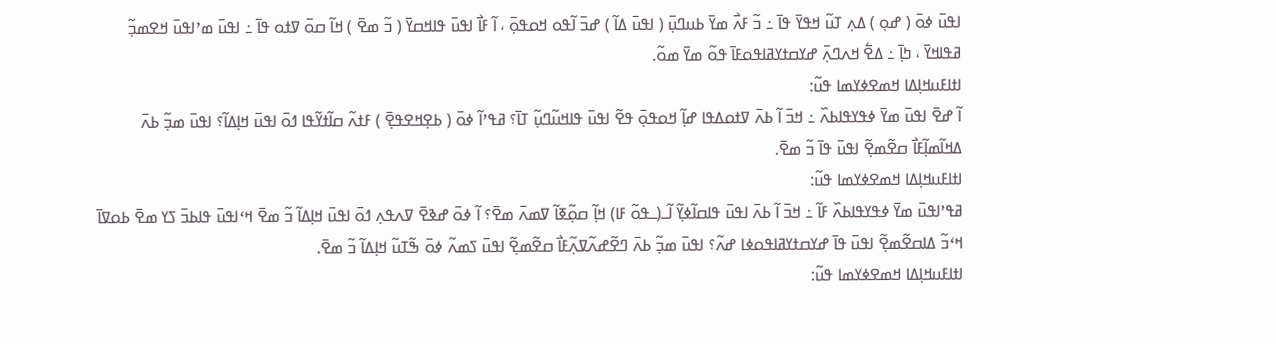ߊߟߎ߫ ߦߋ߫ ( ߝߋ߲ ) ߡߍ߲ ߠߎ߬ ߞߟߌ߫ ߟߊ߫ ߸ ߏ߬ ߓߍ߯ ߘߌ߫ ߕߎߣߎ߲߫ ( ߊߟߎ߫ ߡߊ߬ ) ߝߏ߫ ߊ߬ߟߋ ߞߋߟߋ߲߫ ، ߊ߬ ߓߊ߯ ߊߟߎ߫ ߟߊߞߛߌ߫ ( ߏ߬ ߘߐ߫ ) ߞߊ߬ ߛߋ߫ ߜߙߋ ߟߊ߫ ߸ ߊߟߎ߫ ߘߴߊߟߎ߫ ߞߐߘߏ߲߬ ߥߟߊߞߌ߫ ، ߤߊ߲߫ ߸ ߡߐ߱ ߞߍߣߍ߲߫ ߝߌߛߙߌߥߊߟߋߓߊ߫ ߟߋ߬ ߘߌ߫ ߘߋ߬.
ߊߙߊߓߎߞߊ߲ߡߊ ߞߘߐߦߌߘߊ ߟߎ߬:
ߊ߬ ߝߐ߫ ߊߟߎ߫ ߘߌ߫ ߦߟߌߟߊߕߍ߰ ߸ ߞߏ߫ ߊ߬ ߕߍ߫ ߜߙߋߡߟߊ ߝߊ߲߬ ߞߋߟߋ߲߫ ߟߐ߬ ߊߟߎ߫ ߟߊߞߎ߬ߣߎ߲߬ ߠߊ߫؟ ߥߟߴߊ߬ ߦߋ߫ ( ߕߐ߲ߞߐߟߐ߲߫ ) ߓߙߍ߬ ߛߊ߬ߙߌ߬ߟߊ ߗߋ߫ ߊߟߎ߫ ߞߊ߲ߡߊ߬؟ ߊߟߎ߫ ߘߏ߲߬ ߕߍ߫ ߡߞߊ߬ߘߊ߲߬ߓߊ߯ ߛߐ߬ߘߐ߲߬ ߊߟߎ߫ ߟߊ߫ ߏ߬ ߘߐ߫.
ߊߙߊߓߎߞߊ߲ߡߊ ߞߘߐߦߌߘߊ ߟߎ߬:
ߥߟߴߊߟߎ߫ ߘߌ߫ ߦߟߌߟߊߕߍ߰ ߓߊ߬ ߸ ߞߏ߫ ߊ߬ ߕߍ߫ ߊߟߎ߫ ߟߊߛߊ߬ߦߌ߲߬ ߊ߬ߺ(ߺߟߋ߬ ߓߊ) ߞߊ߲߬ ߛߋ߲߬ߧߊ߬ ߜߘߍ߫ ߘߐ߫؟ ߊ߬ ߦߋ߫ ߝߢߐ߫ ߜߍߟߍ߲ ߗߋ߫ ߊߟߎ߫ ߞߊ߲ߡߊ߬ ߏ߬ ߘߐ߫ ߞߵߊߟߎ߫ ߟߊߕߏ߫ ߖߌ ߘߐ߫ ߕߋߜߊ߫ ߞߵߏ߬ ߡߊߛߐ߬ߘߐ߲߬ ߊߟߎ߫ ߟߊ߫ ߝߌߛߙߌߥߊߟߋߦߊ ߝߍ߬؟ ߊߟߎ߫ ߘߏ߲߬ ߕߍ߫ ߣߐ߬ߝߍ߬ߜߍ߲߬ߓߊ߯ ߛߐ߬ߘߐ߲߬ ߊߟߎ߫ ߖߘߍ߬ ߦߋ߫ ߒ߬ߠߎ߬ ߞߊ߲ߡߊ߬ ߏ߬ ߘߐ߫.
ߊߙߊߓߎߞߊ߲ߡߊ ߞߘߐߦߌߘߊ ߟߎ߬: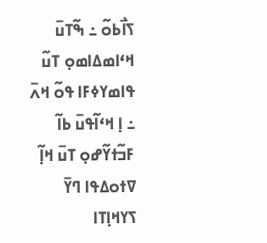ߖߊ߯ߕߋ߬ ߸ ߒ߬ߠߎ߫ ߞߵߊߘߡߊߘߋ߲ ߠߎ߬ ߟߊߘߌߦߓߊ ߟߋ߬ ߞߍ߫ ߸ ߊ߲ ߞߵߊ߬ߟߎ߫ ߕߊ߬ ߓߏ߬ߙߌ߬ߝߋ߲ ߠߎ߫ ߞߊ߲߬ ߜߙߋߡߟߊ ߣߌ߫ ߖߌߞߊ߲ߠߊ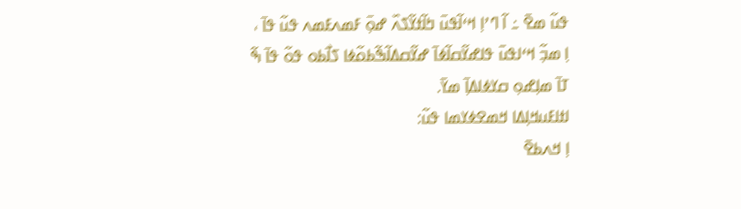ߟߎ߬ ߘߐ߫ ߸ ߊ߬ ߣߴߊ߲ ߞߵߊ߬ߟߎ߫ ߤߊ߬ߙߌ߬ߖߍ߰ ߝߋ߲߫ ߓߘߍߓߘߍ ߟߎ߬ ߟߊ߫ ، ߊ߲ ߘߏ߲߬ ߞߵߊߟߎ߫ ߟߊߝߌ߬ߛߊ߬ߦߊ߫ ߝߌ߬ߛߡߊ߬ߒ߬ߕߋ߬ߦߊ ߖߊ߯ߕߋ ߟߋ߬ ߟߊ߫ ߒ߬ ߠߊ߫ ߘߊ߲ߝߋ߲ ߛߌߦߊߡߊ߲߫ ߘߌ߫.
ߊߙߊߓߎߞߊ߲ߡߊ ߞߘߐߦߌߘߊ ߟߎ߬:
ߊ߲ ߞߍߕߐ߫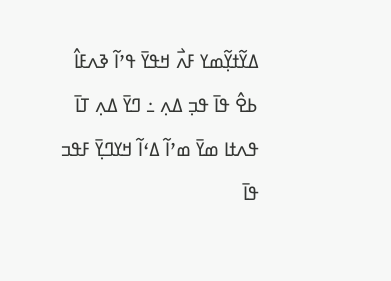ߡߌ߬ߙߌ߲߬ߘߌ ߓߍ߯ ߞߟߌ߫ ߟߴߊ߬ ߢߍߓߊ߮ ߕߐ߮ ߟߊ߫ ߟߏ߲ ߡߍ߲ ߸ ߣߌ߫ ߡߍ߲ ߠߊ߫ ߟߍߙߊ ߘߌ߫ ߘߴߊ߬ ߡߵߊ߬ ߞߌߣߌ߲߫ ߓߟߏ ߟߊ߫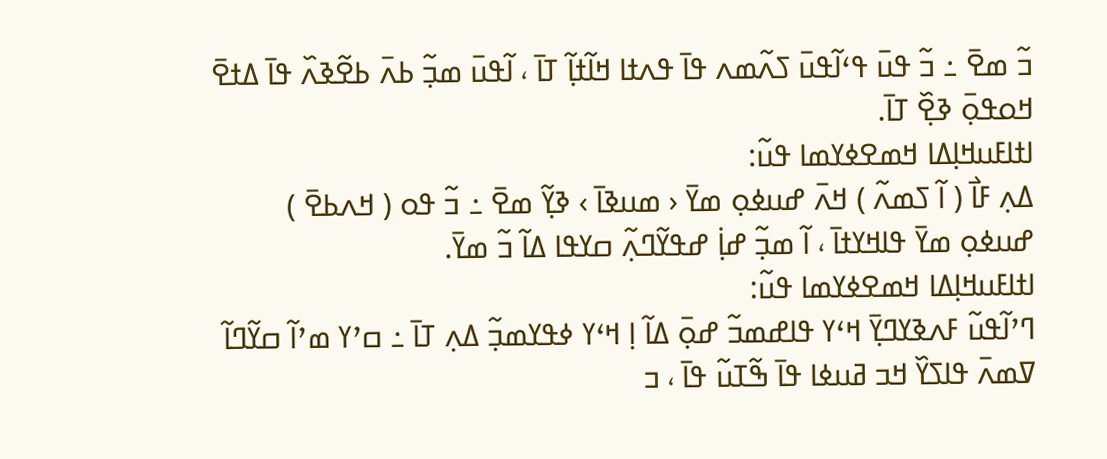ߏ߬ ߘߐ߫ ߸ ߏ߬ ߟߎ߫ ߟߵߊ߬ߟߎ߫ ߖߍ߬ߘߍ ߟߊ߫ ߟߍߙߊ ߞߊ߬ߙߊ߲߬ ߠߊ߫ ، ߊ߬ߟߎ߫ ߘߏ߲߬ ߕߍ߫ ߕߐ߬ߢߍ߰ ߟߊ߫ ߡߙߐ߫ ߞߋߟߋ߲߫ ߢߐ߲߰ ߠߊ߫.
ߊߙߊߓߎߞߊ߲ߡߊ ߞߘߐߦߌߘߊ ߟߎ߬:
ߡߍ߲ ߓߊ߯ ( ߊ߬ ߖߘߍ߬ ) ߞߍ߫ ߝߎߦߋ߲ ߘߌ߫ ‹ ߘߎߢߊ߫ › ߢߌ߲߬ ߘߐ߫ ߸ ߏ߬ ߟߋ ( ߞߍߕߐ߫ ) ߝߎߦߋ߲ ߘߌ߫ ߟߊߞߌߙߊ߫ ، ߊ߬ ߘߏ߲߬ ߝߊ߲߭ ߝߟߌ߬ߣߍ߲߬ ߛߌߟߊ ߡߊ߬ ߏ߬ ߘߌ߫.
ߊߙߊߓߎߞߊ߲ߡߊ ߞߘߐߦߌߘߊ ߟߎ߬:
ߣߴߊ߬ߟߎ߬ ߓߍߢߌߣߌ߲߫ ߞߵߌ ߟߊߝߘߏ߬ ߝߋ߲߫ ߡߊ߬ ߊ߲ ߞߵߌ ߦߟߌߘߏ߲߬ ߡߍ߲ ߠߊ߫ ߸ ߛߴߌ ߘߴߊ߬ ߛߌ߬ߣߊ߬ ߜߘߍ߫ ߟߊߖߌ߰ ߞߏ ߥߎߦߊ ߟߊ߫ ߒ߬ߠߎ߬ ߟߊ߫ ، ߏ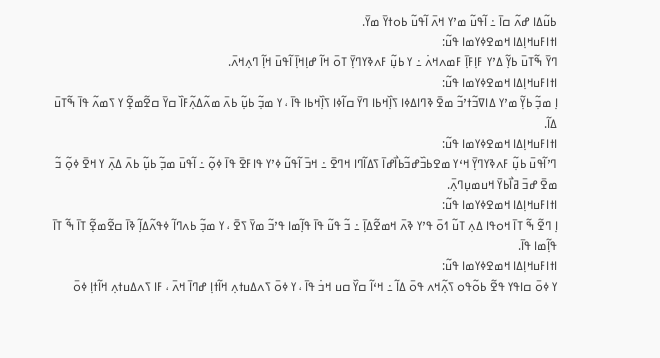ߕߎ߬ߡߊ ߝߍ߬ ߛߊ߫ ߸ ߊ߬ߟߎ߬ ߘߴߌ ߞߍ߫ ߊ߬ߟߎ߬ ߕߋߙߌ߫ ߘߌ߫.
ߊߙߊߓߎߞߊ߲ߡߊ ߞߘߐߦߌߘߊ ߟߎ߬:
ߣߌ߫ ߒ߬ߠߎ߫ ߕߌ߲߬ ߡߴߌ ߓߊ߲ߓߊ߲߫ ߓߘߍߞߍ߭ ߸ ߌ ߕߎ߲߬ ߓߍߢߌߣߌ߲߫ ߠߋ߫ ߞߊ߬ ߝߊ߲ߞߊ߲߫ ߊ߬ߟߎ߫ ߞߊ߲߬ ߣߍ߲ߞߍ߫.
ߊߙߊߓߎߞߊ߲ߡߊ ߞߘߐߦߌߘߊ ߟߎ߬:
ߊ߲ ߘߏ߲߬ ߕߌ߲߬ ߘߴߌ ߡߊߜߏ߬ߙߴߏ߬ ߘߐ߫ ߢߣߊߡߦߊ ߖߊ߲߰ߞߕߊ ߣߌ߫ ߛߊ߬ߦߊ ߖߊ߲߰ߞߕߊ ߟߊ߫ ، ߌ ߘߏ߲߬ ߕߎ߲߬ ߕߍ߫ ߘߍ߬ߡߍ߲߬ߓߊ߰ ߛߌ߫ ߛߐ߬ߘߐ߲߬ ߌ ߖߘߍ߬ ߟߊ߫ ߒ߬ߠߎ߫ ߡߊ߬.
ߊߙߊߓߎߞߊ߲ߡߊ ߞߘߐߦߌߘߊ ߟߎ߬:
ߣߴߊ߬ߟߎ߫ ߕߎ߲߬ ߓߍߢߌߣߌ߲߫ ߞߵߌ ߘߐߕߏ߰ߝߏ߬ߕߊ߯ߝߊ߫ ߖߡߊ߬ߣߊ ߞߣߐ߫ ߸ ߞߏ߫ ߊ߬ߟߎ߬ ߦߴߌ ߟߊߓߐ߫ ߟߊ߫ ߦߋ߲߬ ߸ ߊ߬ߟߎ߫ ߘߏ߲߬ ߕߎ߲߬ ߕߍ߫ ߡߍ߲߫ ߌ ߞߐ߫ ߦߋ߲߬ ߏ߬ ߘߐ߫ ߝߏ߫ ߥߊ߯ߕߌ߫ ߞߎߘߎ߲ߣߍ߲߫.
ߊߙߊߓߎߞߊ߲ߡߊ ߞߘߐߦߌߘߊ ߟߎ߬:
ߊ߲ ߣߐ߬ ߒ߬ ߠߊ߫ ߞߋߟߊ ߡߍ߲ ߠߎ߬ ߗߋ߫ ߟߴߌ ߢߍ߫ ߞߘߐ߬ߡߊ߲߫ ߸ ߏ߬ ߟߎ߬ ߟߊ߫ ߟߊ߲߬ߘߊ ߟߴߏ߬ ߘߌ߫ ߖߐ߫ ، ߌ ߘߏ߲߬ ߕߍߣߊ߬ ߦߟߍ߬ߡߊ߲߬ ߢߊ߫ ߛߐ߬ߘߐ߲߬ ߠߊ߫ ߒ߬ ߠߊ߫ ߟߊ߲߬ߘߊ ߟߊ߫.
ߊߙߊߓߎߞߊ߲ߡߊ ߞߘߐߦߌߘߊ ߟߎ߬:
ߌ ߦߋ߫ ߛߊߟߌ ߟߐ߬ ߕߋ߬ߟߋ ߖߍ߲߬ߞߍ ߟߋ߫ ߡߊ߬ ߸ ߞߵߊ߬ ߛߌ߰ ߛߎ ߞߏ߭ ߟߊ߫ ، ߌ ߦߋ߫ ߖߍߡߎߙߍ߲ ߞߊ߬ߙߊ߲ ߝߣߊ߫ ߞߍ߫ ، ߓߊ ߖߍߡߎߙߍ߲ ߞߊ߬ߙߊ߲ ߦߋ߫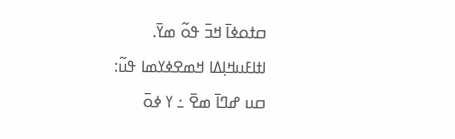ߛߙߋߦߊ߫ ߞߏ߫ ߟߋ߬ ߘߌ߫.
ߊߙߊߓߎߞߊ߲ߡߊ ߞߘߐߦߌߘߊ ߟߎ߬:
ߛߎ ߝߣߊ߫ ߘߐ߫ ߸ ߌ ߦߋ߫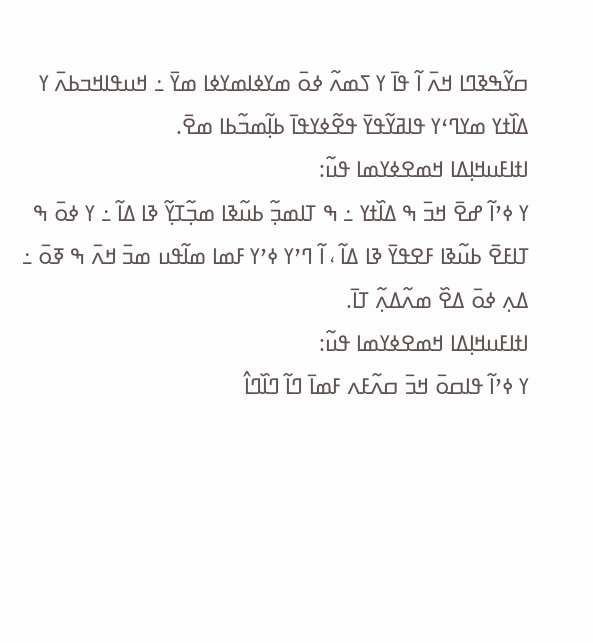ߛߌ߬ߒߢߣߊ ߞߍ߫ ߊ߬ ߟߊ߫ ߌ ߖߘߍ߬ ߦߋ߫ ߘߌߦߊߘߌߦߊ ߘߌ߫ ߸ ߞߎߟߊߞߏߕߍ߫ ߌ ߡߊ߰ߙߌ ߘߌߣߵߌ ߟߊߥߌ߬ߟߌ߫ ߟߐ߬ߦߌߟߊ߫ ߕߊ߲߬ߘߏ߬ߕߊ ߘߐ߫.
ߊߙߊߓߎߞߊ߲ߡߊ ߞߘߐߦߌߘߊ ߟߎ߬:
ߌ ߦߴߊ߬ ߝߐ߫ ߞߏ߫ ߒ ߡߊ߰ߙߌ ߸ ߒ ߠߊߘߏ߲߬ ߕߎ߬ߢߊ ߘߏ߲߬ߠߌ߲߬ ߢߊ ߡߊ߬ ߸ ߌ ߦߋ߫ ߒ ߠߊߓߐ߫ ߕߎ߬ߢߊ ߓߐߟߌ߫ ߢߊ ߡߊ߬ ، ߊ߬ ߣߴߌ ߦߴߌ ߓߘߊ ߘߊ߬ߟߎ ߘߏ߫ ߞߍ߫ ߒ ߧߋ߫ ߸ ߡߍ߲ ߦߋ߫ ߡߐ߰ ߘߍ߬ߡߍ߲߬ ߠߊ߫.
ߊߙߊߓߎߞߊ߲ߡߊ ߞߘߐߦߌߘߊ ߟߎ߬:
ߌ ߦߴߊ߬ ߟߊߛߋ߫ ߞߏ߫ ߛߍ߬ߓߍ ߓߘߊ߫ ߣߊ߬ ߣߊ߰ߣߊ߮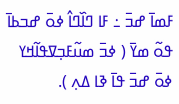ߓߘߊ߫ ߝߏ߫ ߸ ߓߊ ߣߊ߰ߣߊ߮ ߦߋ߫ ߝߏߕߊ߫ ߟߋ߬ ߘߌ߫ ( ߦߏ߫ ߘߎ߬ߓߏ߲ߜߟߊ߬ߞߌ ߦߋ߫ ߝߏ߫ ߟߊ߫ ߢߊ ߡߍ߲ ).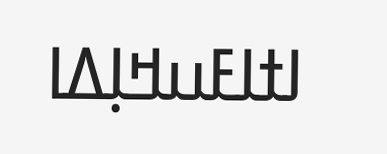ߊߙߊߓߎߞߊ߲ߡߊ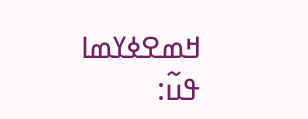ߞߘߐߦߌߘߊ ߟߎ߬: